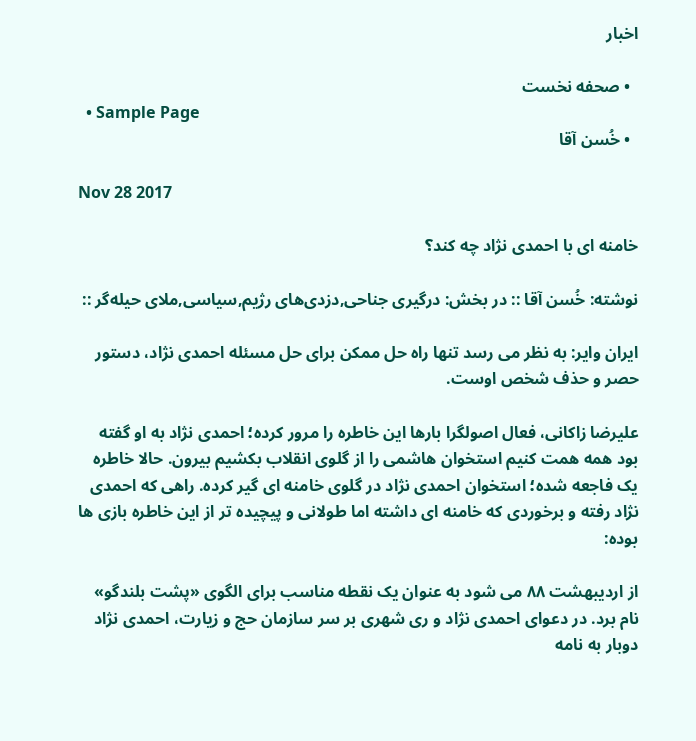اخبار

  • صحفه نخست
  • Sample Page
  • خُسن آقا

Nov 28 2017

خامنه ای با احمدی نژاد چه کند؟

نوشته: خُسن آقا :: در بخش: درگیری جناحی,دزدی‌های رژیم,سیاسی,ملای حیله‌گر ::

ایران وایر: به نظر می رسد تنها راه حل ممکن برای حل مسئله احمدی نژاد، دستور حصر و حذف شخص اوست.

علیرضا زاکانی، فعال اصولگرا بارها این خاطره را مرور کرده؛ احمدی نژاد به او گفته بود همه همت کنیم استخوان هاشمی را از گلوی انقلاب بکشیم بیرون. حالا خاطره یک فاجعه شده؛ استخوان احمدی نژاد در گلوی خامنه ای گیر کرده. راهی که احمدی نژاد رفته و برخوردی که خامنه ای داشته اما طولانی و پیچیده تر از این خاطره بازی ها بوده:

از اردیبهشت ۸۸ می شود به عنوان یک نقطه مناسب برای الگوی «پشت بلندگو» نام برد. در دعوای احمدی نژاد و ری شهری بر سر سازمان حج و زیارت، احمدی نژاد دوبار به نامه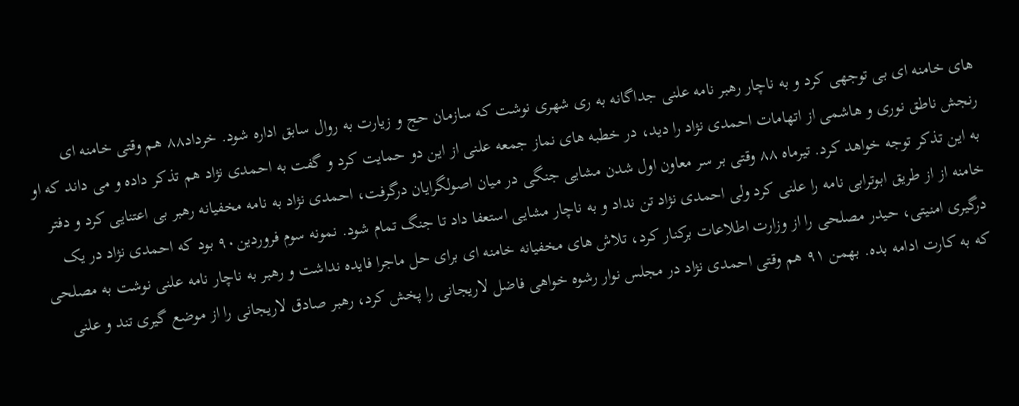های خامنه ای بی توجهی کرد و به ناچار رهبر نامه علنی جداگانه به ری شهری نوشت که سازمان حج و زیارت به روال سابق اداره شود. خرداد۸۸ هم وقتی خامنه ای رنجش ناطق نوری و هاشمی از اتهامات احمدی نژاد را دید، در خطبه های نماز جمعه علنی از این دو حمایت کرد و گفت به احمدی نژاد هم تذکر داده و می داند که او به این تذکر توجه خواهد کرد. تیرماه ۸۸ وقتی بر سر معاون اول شدن مشایی جنگی در میان اصولگرایان درگرفت، احمدی نژاد به نامه مخفیانه رهبر بی اعتنایی کرد و دفتر خامنه از از طریق ابوترابی نامه را علنی کرد ولی احمدی نژاد تن نداد و به ناچار مشایی استعفا داد تا جنگ تمام شود. نمونه سوم فروردین۹۰ بود که احمدی نژاد در یک درگیری امنیتی، حیدر مصلحی را از وزارت اطلاعات برکنار کرد، تلاش های مخفیانه خامنه ای برای حل ماجرا فایده نداشت و رهبر به ناچار نامه علنی نوشت به مصلحی که به کارت ادامه بده. بهمن ۹۱ هم وقتی احمدی نژاد در مجلس نوار رشوه خواهی فاضل لاریجانی را پخش کرد، رهبر صادق لاریجانی را از موضع گیری تند و علنی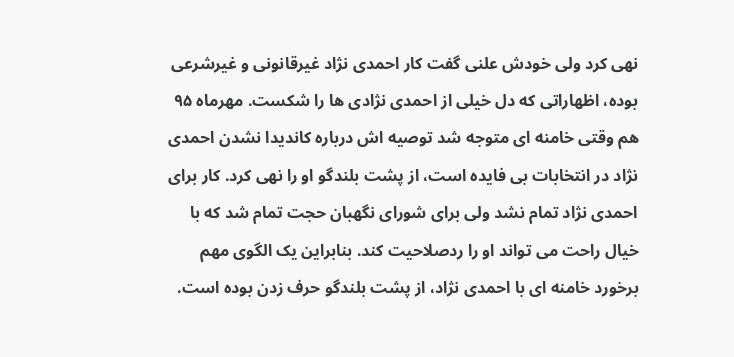نهی کرد ولی خودش علنی گفت کار احمدی نژاد غیرقانونی و غیرشرعی بوده، اظهاراتی که دل خیلی از احمدی نژادی ها را شکست. مهرماه ۹۵ هم وقتی خامنه ای متوجه شد توصیه اش درباره کاندیدا نشدن احمدی نژاد در انتخابات بی فایده است، از پشت بلندگو او را نهی کرد. کار برای احمدی نژاد تمام نشد ولی برای شورای نگهبان حجت تمام شد که با خیال راحت می تواند او را ردصلاحیت کند. بنابراین یک الگوی مهم برخورد خامنه ای با احمدی نژاد، از پشت بلندگو حرف زدن بوده است.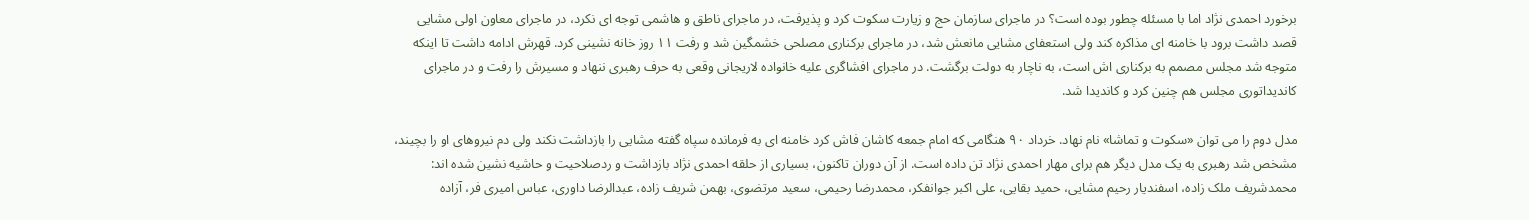برخورد احمدی نژاد اما با مسئله چطور بوده است؟ در ماجرای سازمان حج و زیارت سکوت کرد و پذیرفت، در ماجرای ناطق و هاشمی توجه ای نکرد، در ماجرای معاون اولی مشایی قصد داشت برود با خامنه ای مذاکره کند ولی استعفای مشایی مانعش شد، در ماجرای برکناری مصلحی خشمگین شد و رفت ۱۱ روز خانه نشینی کرد. قهرش ادامه داشت تا اینکه متوجه شد مجلس مصمم به برکناری اش است، به ناچار به دولت برگشت. در ماجرای افشاگری علیه خانواده لاریجانی وقعی به حرف رهبری ننهاد و مسیرش را رفت و در ماجرای کاندیداتوری مجلس هم چنین کرد و کاندیدا شد.

مدل دوم را می توان «سکوت و تماشا» نام نهاد. خرداد ۹۰ هنگامی که امام جمعه کاشان فاش کرد خامنه ای به فرمانده سپاه گفته مشایی را بازداشت نکند ولی دم نیروهای او را بچیند، مشخص شد رهبری به یک مدل دیگر هم برای مهار احمدی نژاد تن داده است. از آن دوران تاکنون، بسیاری از حلقه احمدی نژاد بازداشت و ردصلاحیت و حاشیه نشین شده اند: محمدشریف ملک زاده، اسفندیار رحیم مشایی، حمید بقایی، علی اکبر جوانفکر، محمدرضا رحیمی، سعید مرتضوی، بهمن شریف زاده، عبدالرضا داوری، عباس امیری فر، آزاده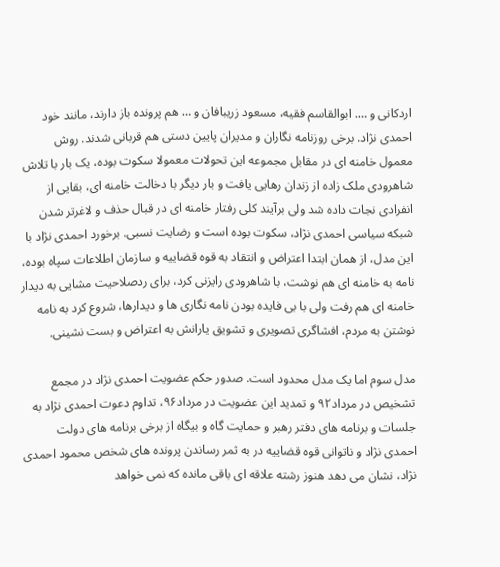اردکانی و …. ابوالقاسم فقیه، مسعود زریبافان و … هم پرونده باز دارند، مانند خود احمدی نژاد. برخی روزنامه نگاران و مدیران پایین دستی هم قربانی شدند. روش معمول خامنه ای در مقابل مجموعه این تحولات معمولا سکوت بوده، یک بار با تلاش شاهرودی ملک زاده از زندان رهایی یافت و بار دیگر با دخالت خامنه ای، بقایی از انفرادی نجات داده شد ولی برآیند کلی رفتار خامنه ای در قبال حذف و لاغرتر شدن شبکه سیاسی احمدی نژاد، سکوت بوده است و رضایت نسبی. برخورد احمدی نژاد با این مدل، از همان ابتدا اعتراض و انتقاد به قوه قضاییه و سازمان اطلاعات سپاه بوده، نامه به خامنه ای هم نوشت، با شاهرودی رایزنی کرد، برای ردصلاحیت مشایی به دیدار خامنه ای هم رفت ولی با بی فایده بودن نامه نگاری ها و دیدارها، شروع کرد به نامه نوشتن به مردم، افشاگری تصویری و تشویق یارانش به اعتراض و بست نشینی.

مدل سوم اما یک مدل محدود است. صدور حکم عضویت احمدی نژاد در مجمع تشخیص در مرداد۹۲ و تمدید این عضویت در مرداد۹۶، تداوم دعوت احمدی نژاد به جلسات و برنامه های دفتر رهبر و حمایت گاه و بیگاه از برخی برنامه های دولت احمدی نژاد و ناتوانی قوه قضاییه در به ثمر رساندن پرونده های شخص محمود احمدی نژاد، نشان می دهد هنوز رشته علاقه ای باقی مانده که نمی خواهد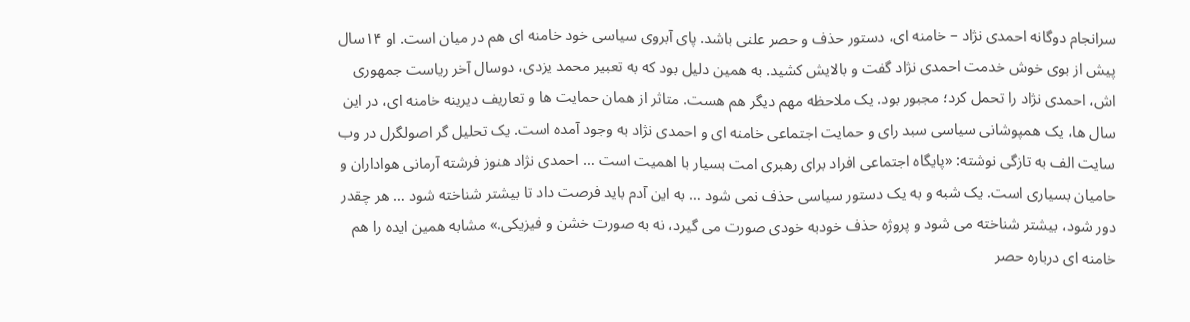سرانجام دوگانه احمدی نژاد – خامنه ای، دستور حذف و حصر علنی باشد. پای آبروی سیاسی خود خامنه ای هم در میان است. او ۱۴سال پیش از بوی خوش خدمت احمدی نژاد گفت و بالایش کشید. به همین دلیل بود که به تعبیر محمد یزدی، دوسال آخر ریاست جمهوری اش، احمدی نژاد را تحمل کرد؛ مجبور بود. یک ملاحظه مهم دیگر هم هست. متاثر از همان حمایت ها و تعاریف دیرینه خامنه ای، در این سال ها، یک همپوشانی سیاسی سبد رای و حمایت اجتماعی خامنه ای و احمدی نژاد به وجود آمده است. یک تحلیل گر اصولگرل در وب سایت الف به تازگی نوشته: «پایگاه اجتماعی افراد برای رهبری امت بسیار با اهمیت است … احمدی نژاد هنوز فرشته آرمانی هواداران و حامیان بسیاری است. یک شبه و به یک دستور سیاسی حذف نمی شود … به این آدم باید فرصت داد تا بیشتر شناخته شود … هر چقدر دور شود، بیشتر شناخته می شود و پروژه حذف خودبه خودی صورت می گیرد، نه به صورت خشن و فیزیکی.» مشابه همین ایده را هم خامنه ای درباره حصر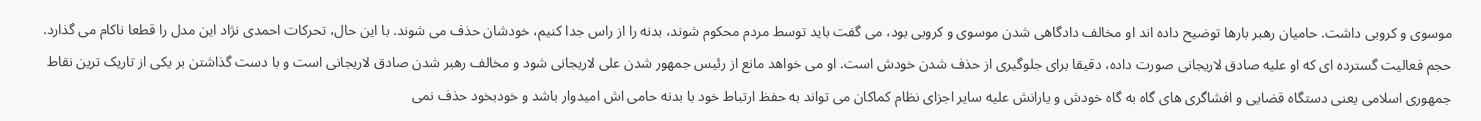موسوی و کروبی داشت. حامیان رهبر بارها توضیح داده اند او مخالف دادگاهی شدن موسوی و کروبی بود، می گفت باید توسط مردم محکوم شوند، بدنه را از راس جدا کنیم، خودشان حذف می شوند. با این حال، تحرکات احمدی نژاد این مدل را قطعا ناکام می گذارد. حجم فعالیت گسترده ای که او علیه صادق لاریجانی صورت داده، دقیقا برای جلوگیری از حذف شدن خودش است. او می خواهد مانع از رئیس جمهور شدن علی لاریجانی شود و مخالف رهبر شدن صادق لاریجانی است و با دست گذاشتن بر یکی از تاریک ترین نقاط جمهوری اسلامی یعنی دستگاه قضایی و افشاگری های گاه به گاه خودش و یارانش علیه سایر اجزای نظام کماکان می تواند به حفظ ارتباط خود با بدنه حامی اش امیدوار باشد و خودبخود حذف نمی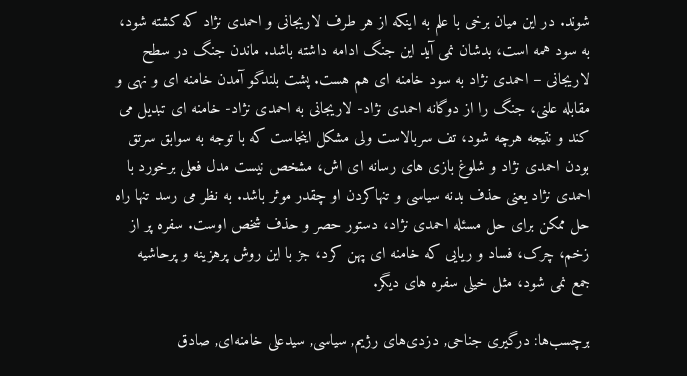شوند. در این میان برخی با علم به اینکه از هر طرف لاریجانی و احمدی نژاد که کشته شود، به سود همه است، بدشان نمی آید این جنگ ادامه داشته باشد. ماندن جنگ در سطح لاریجانی – احمدی نژاد به سود خامنه ای هم هست. پشت بلندگو آمدن خامنه ای و نهی و مقابله علنی، جنگ را از دوگانه احمدی نژاد- لاریجانی به احمدی نژاد- خامنه ای تبدیل می کند و نتیجه هرچه شود، تف سربالاست ولی مشکل اینجاست که با توجه به سوابق سرتق بودن احمدی نژاد و شلوغ بازی های رسانه ای اش، مشخص نیست مدل فعلی برخورد با احمدی نژاد یعنی حذف بدنه سیاسی و تنهاکردن او چقدر موثر باشد. به نظر می رسد تنها راه حل ممکن برای حل مسئله احمدی نژاد، دستور حصر و حذف شخص اوست. سفره پر از زخم، چرک، فساد و ریایی که خامنه ای پهن کرد، جز با این روش پرهزینه و پرحاشیه جمع نمی شود، مثل خیلی سفره های دیگر.

برچسب‌ها: درگیری جناحی, دزدی‌های رژیم, سیاسی, سیدعلی خامنه‌ای, صادق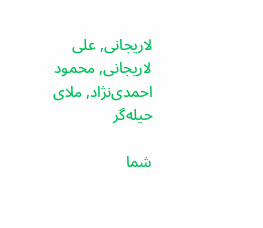لاریجانی, علی لاریجانی, محمود احمدی‌نژاد, ملای حیله‌گر

شما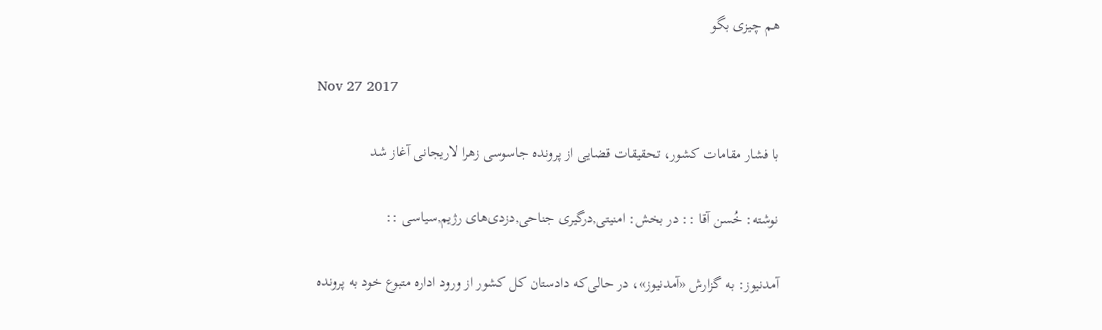هم چیزی بگو

Nov 27 2017

با فشار مقامات کشور، تحقیقات قضایی از پرونده جاسوسی زهرا لاریجانی آغاز شد

نوشته: خُسن آقا :: در بخش: امنیتی,درگیری جناحی,دزدی‌های رژیم,سیاسی ::

آمدنیوز: به گزارش «آمدنیوز»، در حالی‌که دادستان کل کشور از ورود اداره متبوع خود به پرونده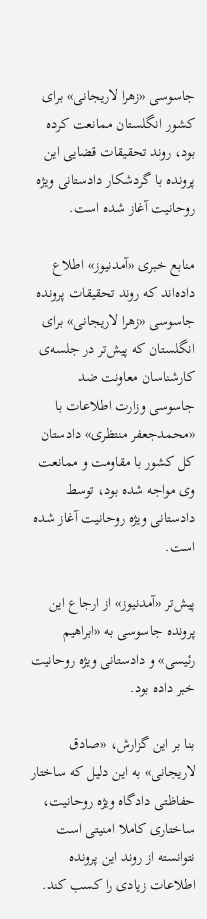جاسوسی «زهرا لاریجانی» برای کشور انگلستان ممانعت کرده بود، روند تحقیقات قضایی این پرونده با گردشکار دادستانی ویژه روحانیت آغاز شده است.

منابع خبری «آمدنیوز» اطلاع داده‌اند که روند تحقیقات پرونده جاسوسی «زهرا لاریجانی» برای انگلستان که پیش‌تر در جلسه‌ی کارشناسان معاونت ضد جاسوسی وزارت اطلاعات با «محمدجعفر منتظری» دادستان کل کشور با مقاومت و ممانعت وی مواجه شده بود، توسط دادستانی ویژه روحانیت آغاز شده است.

پیش‌تر «آمدنیوز» از ارجاع این پرونده جاسوسی به «ابراهیم رئیسی» و دادستانی ویژه روحانیت خبر داده بود.

بنا بر این گزارش، «صادق لاریجانی» به این‌ دلیل که ساختار حفاظتی دادگاه ویژه روحانیت، ساختاری کاملا امنیتی است نتوانسته از روند این پرونده اطلاعات زیادی را کسب کند.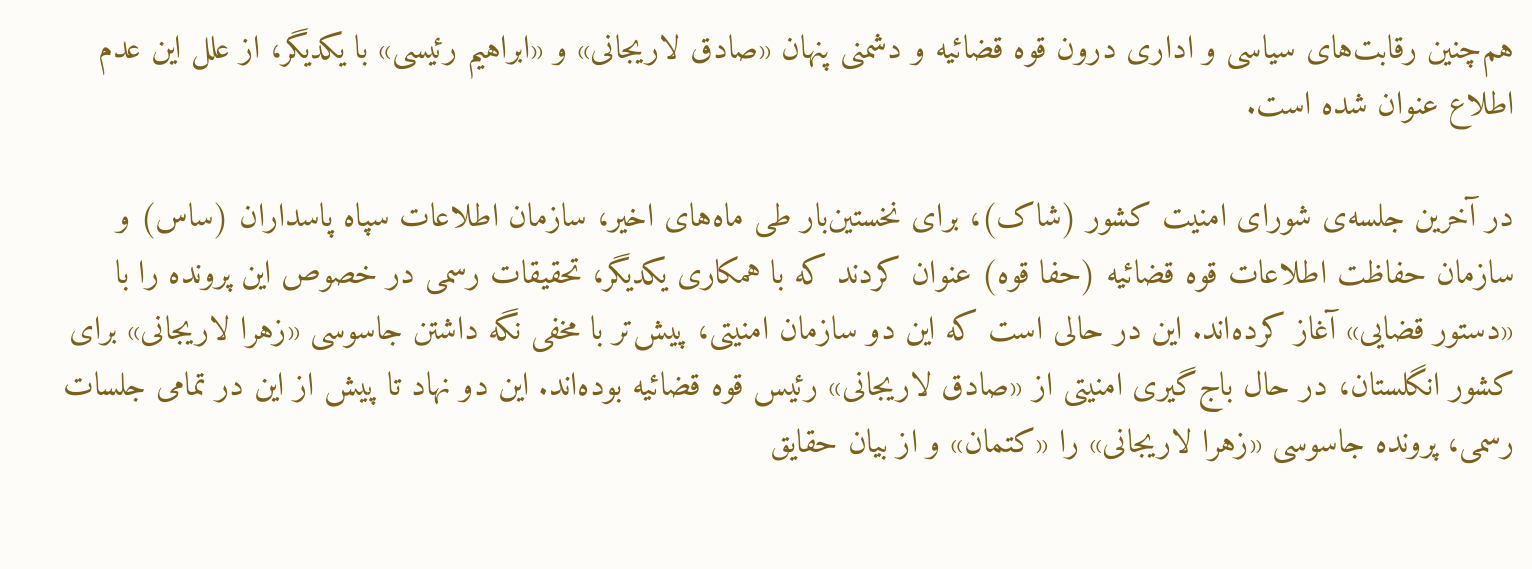هم‌چنین رقابت‌های سیاسی و اداری درون قوه قضائیه و دشمنی پنهان «صادق لاریجانی» و «ابراهیم رئیسی» با یکدیگر، از علل این عدم اطلاع عنوان شده است.

در آخرین جلسه‌ی شورای امنیت کشور (شاک)، برای نخستین‌بار طی ماه‌های اخیر، سازمان اطلاعات سپاه پاسداران (ساس) و سازمان حفاظت اطلاعات قوه قضائیه (حفا قوه) عنوان کردند که با همکاری یکدیگر، تحقیقات رسمی در خصوص این پرونده را با «دستور قضایی» آغاز کرده‌اند. این در حالی است که این دو سازمان امنیتی، پیش‌تر با مخفی نگه‌ داشتن جاسوسی «زهرا لاریجانی» برای کشور انگلستان، در حال باج‌گیری امنیتی از «صادق لاریجانی» رئیس قوه قضائیه بوده‌اند. این دو نهاد تا پیش از این در تمامی جلسات رسمی، پرونده جاسوسی «زهرا لاریجانی» را «کتمان» و از بیان حقایق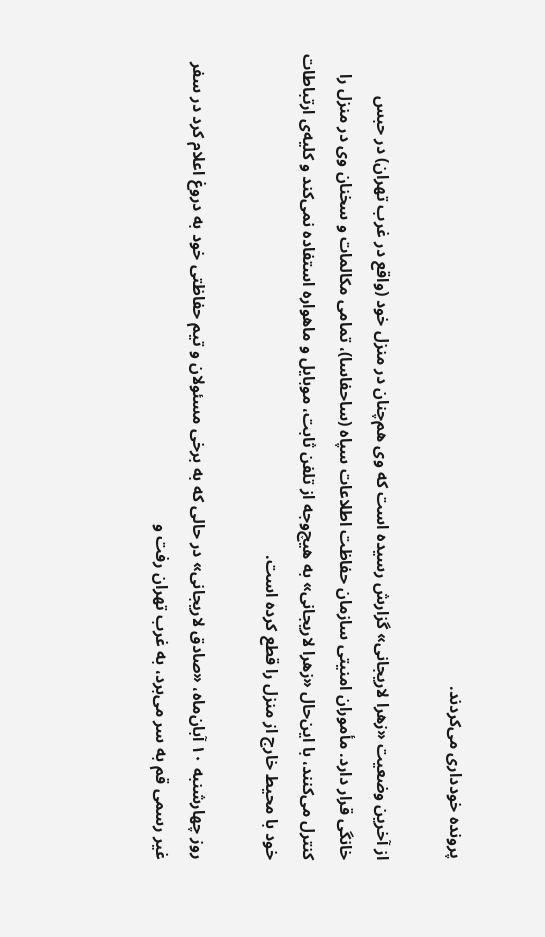پرونده خودداری می‌کردند.

از آخرین وضعیت «زهرا لاریجانی» گزارش رسیده است که وی هم‌چنان در منزل خود (واقع در غرب تهران) در حبس خانگی قرار دارد. مأموران امنیتی سازمان حفاظت اطلاعات سپاه (ساحفاسا)، تمامی مکالمات و سخنان وی در منزل را کنترل می‌کنند، با این‌حال «زهرا لاریجانی» به هیچ‌وجه از تلفن ثابت، موبایل و ماهواره استفاده نمی‌کند و کلیه‌ی ارتباطات خود با محیط خارج از منزل را قطع کرده است.

روز چهارشنبه ۱۰ آبان‌ماه، «صادق لاریجانی» در حالی که به برخی مسئولان و تیم حفاظتی خود به دروغ اعلام کرد در سفر غیر رسمی قم به سر می‌برد، به غرب تهران رفت و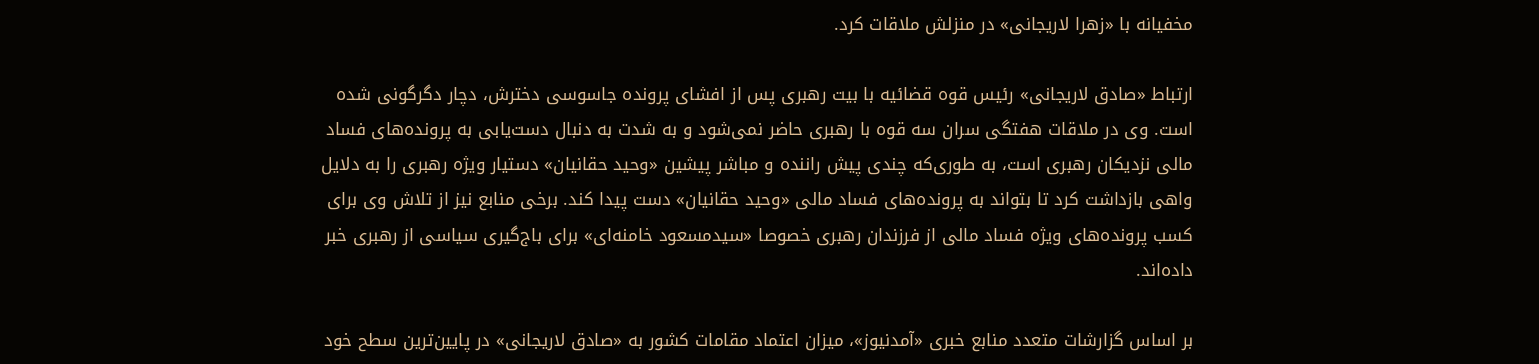مخفیانه با «زهرا لاریجانی» در منزلش ملاقات کرد.

ارتباط «صادق لاریجانی» رئیس قوه قضائیه با بیت رهبری پس از افشای پرونده جاسوسی دخترش، دچار دگرگونی شده است. وی در ملاقات هفتگی سران سه قوه با رهبری حاضر نمی‌شود و به شدت به دنبال دست‌یابی به پرونده‌های فساد مالی نزدیکان رهبری است، به طوری‌که چندی پیش راننده و مباشر پیشین «وحید حقانیان» دستیار ویژه رهبری را به دلایل واهی بازداشت کرد تا بتواند به پرونده‌‌های فساد مالی «وحید حقانیان» دست پیدا کند. برخی منابع نیز از تلاش وی برای کسب پرونده‌های ویژه فساد مالی از فرزندان رهبری خصوصا «سیدمسعود خامنه‌ای» برای باج‌گیری سیاسی از رهبری خبر داده‌اند.

بر اساس گزارشات متعدد منابع خبری «آمدنیوز»، میزان اعتماد مقامات کشور به «صادق لاریجانی» در پایین‌ترین سطح خود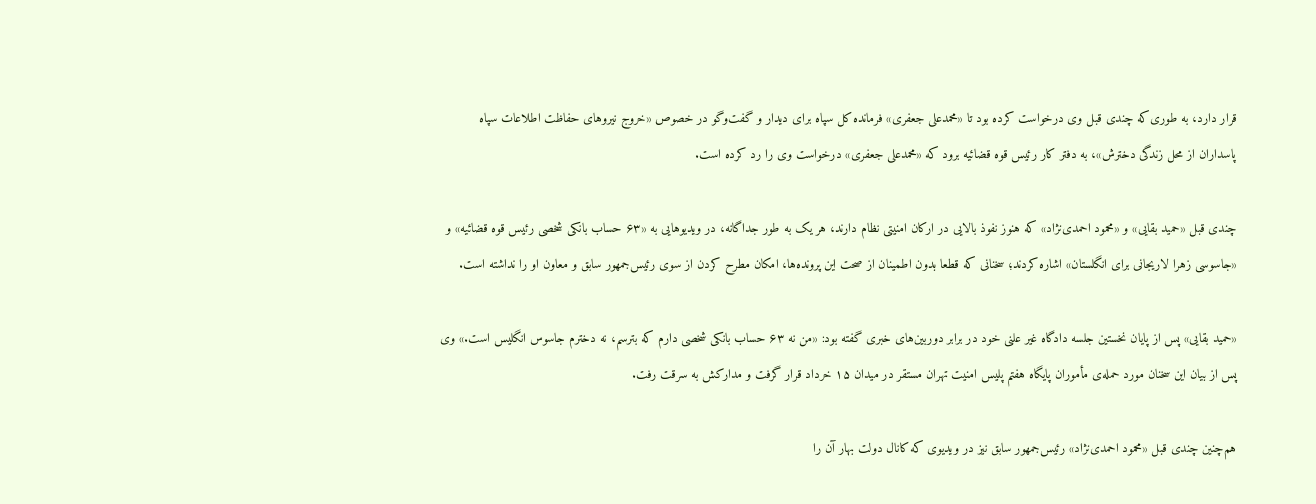قرار دارد، به طوری‌که چندی قبل وی درخواست کرده بود تا «محمدعلی جعفری» فرمانده کل سپاه برای دیدار و گفت‌وگو در خصوص «خروج نیروهای حفاظت اطلاعات سپاه پاسداران از محل زندگی دخترش»، به دفتر کار رئیس قوه قضائیه برود که «محمدعلی جعفری» درخواست وی را رد کرده است.

چندی قبل «حمید بقایی» و «محمود احمدی‌نژاد» که هنوز نفوذ بالایی در ارکان امنیتی نظام دارند، هر یک به طور جداگانه، در ویدیوهایی به «۶۳ حساب بانکی شخصی رئیس قوه قضائیه» و «جاسوسی زهرا لاریجانی برای انگلستان» اشاره کردند؛ سخنانی که قطعا بدون اطمینان از صحت این پرونده‌ها، امکان مطرح کردن از سوی رئیس‌جمهور سابق و معاون او را نداشته است.

«حمید بقایی» پس از پایان نخستین جلسه دادگاه غیر علنی خود در برابر دوربین‌های خبری گفته بود: «من نه ۶۳ حساب بانكى شخصى دارم كه بترسم، نه دخترم جاسوس انگليس است.» وی پس از بیان این سخنان مورد حمله‌ی مأموران پایگاه هفتم پلیس امنیت تهران مستقر در میدان ۱۵ خرداد قرار گرفت و مدارکش به سرقت رفت.

هم‌چنین چندی قبل «محمود احمدی‌نژاد» رئیس‌جمهور سابق نیز در ویدیوی که کانال دولت بهار آن‌ را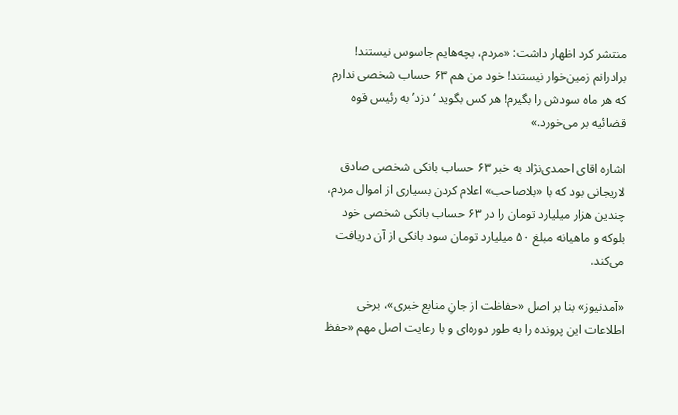منتشر کرد اظهار داشت: «مردم، بچه‌هایم جاسوس نیستند! برادرانم زمین‌خوار نیستند! خود من هم ۶۳ حساب شخصی ندارم که هر ماه سودش را بگیرم! هر کس بگوید ‘دزد’ به رئیس قوه قضائیه بر می‌خورد.»

اشاره اقای احمدی‌نژاد به خبر ۶۳ حساب بانکی شخصی صادق لاریجانی بود که با «بلاصاحب» اعلام کردن بسیاری از اموال مردم، چندین هزار میلیارد تومان را در ۶۳ حساب بانکی شخصی خود بلوکه و ماهیانه مبلغ ۵۰ میلیارد تومان سود بانکی از آن دریافت می‌کند.

«آمدنیوز» بنا بر اصل «حفاظت از جانِ منابع خبری»، برخی اطلاعات این پرونده را به طور دوره‌ای و با رعایت اصل مهم «حفظ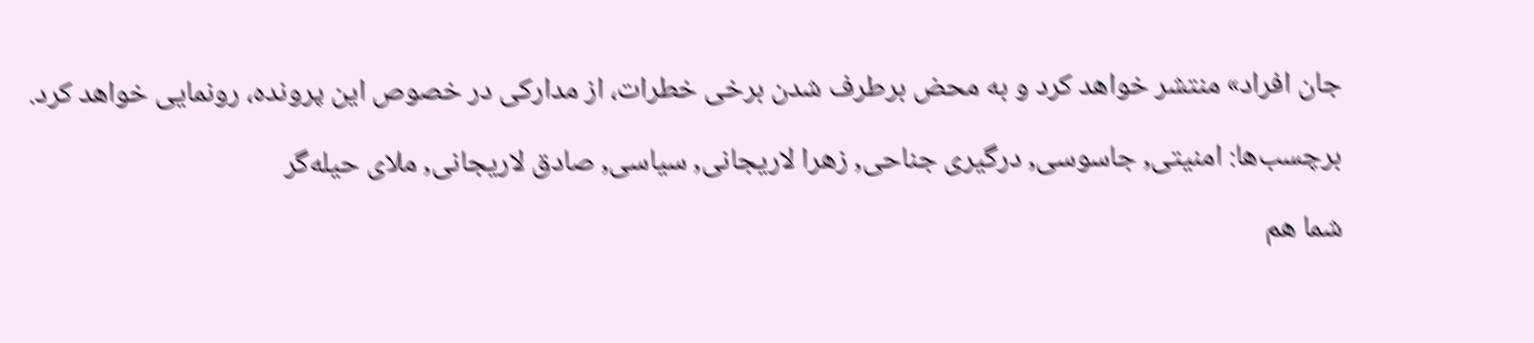جان افراد» منتشر خواهد کرد و به محض برطرف شدن برخی خطرات، از مدارکی در خصوص این پرونده، رونمایی خواهد کرد.

برچسب‌ها: امنیتی, جاسوسی, درگیری جناحی, زهرا لاریجانی, سیاسی, صادق لاریجانی, ملای حیله‌گر

شما هم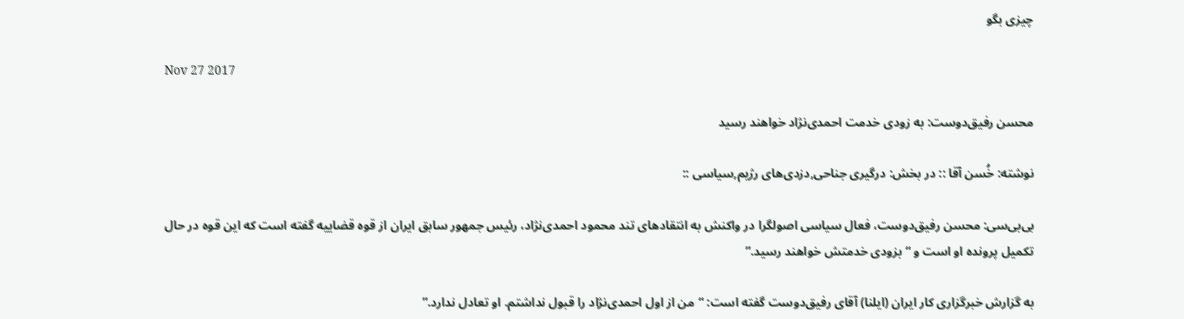چیزی بگو

Nov 27 2017

محسن رفیق‌دوست: به زودی خدمت احمدی‌نژاد خواهند رسید

نوشته: خُسن آقا :: در بخش: درگیری جناحی,دزدی‌های رژیم,سیاسی ::

بی‌بی‌سی: محسن رفیق‌دوست، فعال سیاسی اصولگرا در واکنش به انتقادهای تند محمود احمدی‌نژاد، رئیس جمهور سابق ایران از قوه قضاییه گفته است که این قوه در حال تکمیل پرونده او است و “بزودی خدمتش خواهند رسید.”

به گزارش خبرگزاری کار ایران (ایلنا) آقای رفیق‌دوست گفته است: “من از اول احمدی‌نژاد را قبول نداشتم. او تعادل ندارد.”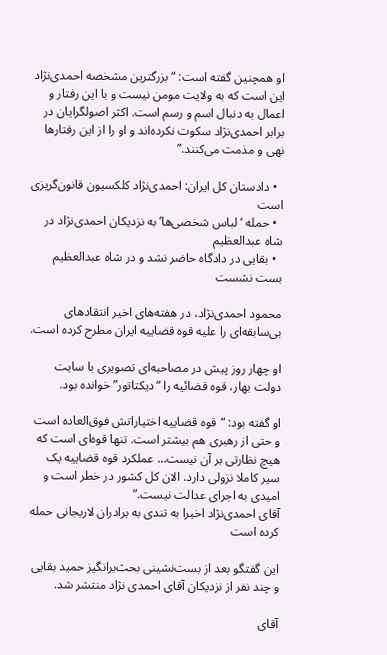او همچنین گفته است: “بزرگترین مشخصه احمدی‌نژاد این است که به ولایت مومن نیست و با این رفتار و اعمال به دنبال اسم و رسم است. اکثر اصولگرایان در برابر احمدی‌نژاد سکوت نکرده‌اند و او را از این رفتارها نهی و مذمت می‌کنند.”

  • دادستان کل ایران: احمدی‌نژاد کلکسیون قانون‌گریزی است
  • حمله ‘لباس شخصی‌ها’ به نزدیکان احمدی‌نژاد در شاه عبدالعظیم
  • بقایی در دادگاه حاضر نشد و در شاه عبدالعظیم بست نشست

محمود احمدی‌نژاد، در هفته‌های اخیر انتقادهای بی‌سابقه‌ای را علیه قوه قضاییه ایران مطرح کرده است.

او چهار روز پیش در مصاحبه‌ای تصویری با سایت دولت بهار، قوه قضائیه را “دیکتاتور” خوانده بود.

او گفته بود: “قوه قضاییه اختیاراتش فوق‌العاده است و حتی از رهبری هم بیشتر است. تنها قوه‌ای است که هیچ نظارتی بر آن نیست… عملکرد قوه قضاییه یک سیر کاملا نزولی دارد. الان کل کشور در خطر است و امیدی به اجرای عدالت نیست.”
آقای احمدی‌نژاد اخیرا به تندی به برادران لاریجانی حمله کرده است

این گفتگو بعد از بست‌نشینی بحث‌برانگیز حمید بقایی و چند نفر از نزدیکان آقای احمدی نژاد منتشر شد.

آقای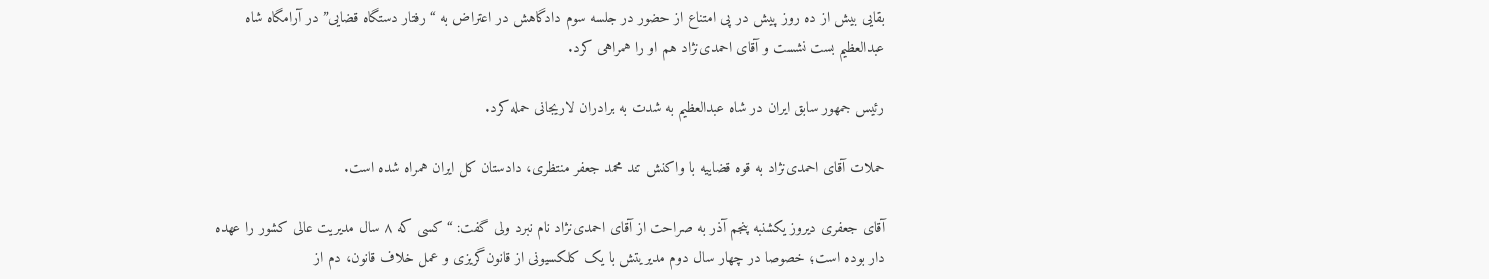بقایی بیش از ده روز پیش در پی امتناع از حضور در جلسه سوم دادگاهش در اعتراض به “رفتار دستگاه قضایی” در آرامگاه شاه عبدالعظیم بست نشست و آقای احمدی‌نژاد هم او را همراهی ‌کرد.

رئیس جمهور سابق ایران در شاه عبدالعظیم به شدت به برادران لاریجانی حمله کرد.

حملات آقای احمدی‌نژاد به قوه قضاییه با واکنش تند محمد جعفر منتظری، دادستان کل ایران همراه شده است.

آقای جعفری دیروز یکشنبه پنجم آذر به صراحت از آقای احمدی‌نژاد نام نبرد ولی گفت: “کسی که ۸ سال مدیریت عالی کشور را عهده دار بوده است؛ خصوصا در چهار سال دوم مدیریتش با یک کلکسیونی از قانون‌گریزی و عمل خلاف قانون، دم از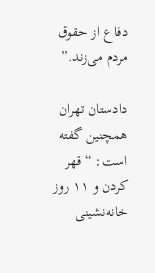دفاع از حقوق مردم می‌زند.”

دادستان تهران همچنین گفته است: “قهر کردن و ۱۱ روز خانه‌نشینی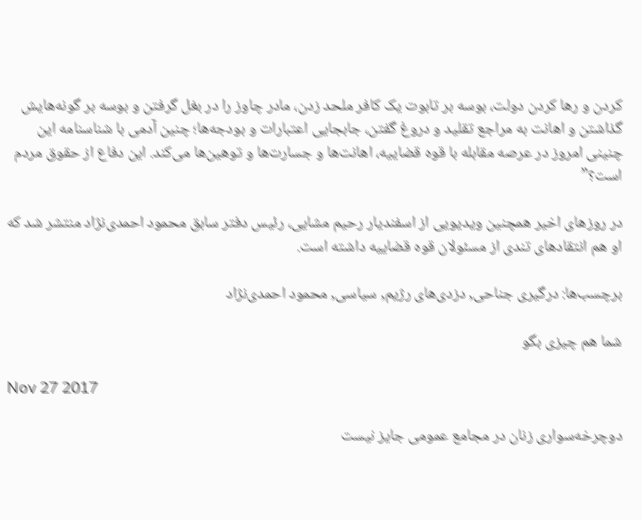کردن و رها کردن دولت، بوسه بر تابوت یک کافر ملحد زدن، مادر چاوز را در بغل گرفتن و بوسه بر گونه‌هایش گذاشتن و اهانت به مراجع تقلید و دروغ گفتن، جابجایی اعتبارات و بودجه‌ها؛ چنین آدمی با شناسنامه این چنینی امروز در عرصه مقابله با قوه ‌قضاییه، اهانت‌ها و جسارت‌ها و توهین‌ها می‌کند. این دفاع از حقوق مردم است؟”

در روزهای اخیر همچنین ویدیویی از اسفندیار رحیم مشایی، رئیس دفتر سابق محمود احمدی‌نژاد منتشر شد که او هم انتقادهای تندی از مسئولان قوه قضاییه داشته است.

برچسب‌ها: درگیری جناحی, دزدی‌های رژیم, سیاسی, محمود احمدی‌نژاد

شما هم چیزی بگو

Nov 27 2017

دوچرخه‌سواری زنان در مجامع عمومی جایز نیست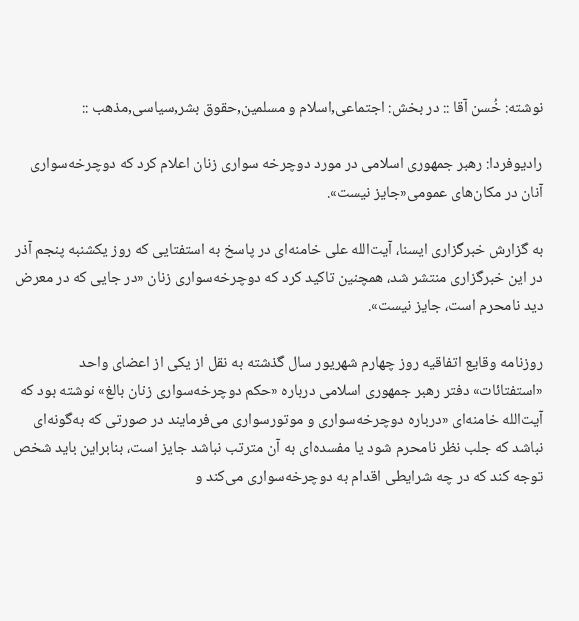نوشته: خُسن آقا :: در بخش: اجتماعی,اسلام و مسلمین,حقوق بشر,سیاسی,مذهب ::

رادیوفردا: رهبر جمهوری اسلامی در مورد دوچرخه سواری زنان اعلام کرد که دوچرخه‌سواری آنان در مکان‌های عمومی«جایز نیست».

به گزارش خبرگزاری ایسنا، آیت‌الله علی خامنه‌ای در پاسخ به استفتایی که روز یکشنبه پنجم آذر در این خبرگزاری منتشر شد، همچنین تاکید کرد که دوچرخه‌سواری زنان «در جایی که در معرض دید نامحرم است، جایز نیست».

روزنامه وقایع اتفاقیه روز چهارم شهریور سال گذشته به نقل از یکی از اعضای واحد «استفتائات» دفتر رهبر جمهوری اسلامی درباره «حکم دوچرخه‌سواری زنان بالغ» نوشته بود که آیت‌الله خامنه‌ای «درباره دوچرخه‌سواری و موتورسواری می‌فرمایند در صورتی که به‌گونه‌ای نباشد که جلب نظر نامحرم شود یا مفسده‌ای به آن مترتب نباشد جایز است، بنابراین باید شخص توجه کند که در چه شرایطی اقدام به دوچرخه‌سواری می‌کند و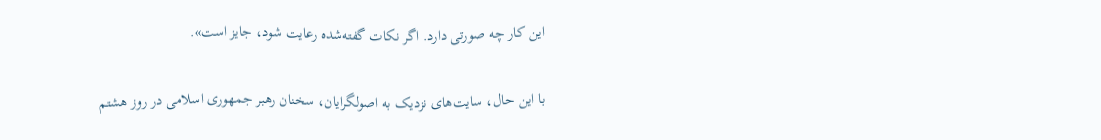این کار چه صورتی دارد. اگر نکات گفته‌شده رعایت شود، جایز است».

با این حال، سایت‌های نزدیک به اصولگرایان، سخنان رهبر جمهوری اسلامی در روز هشتم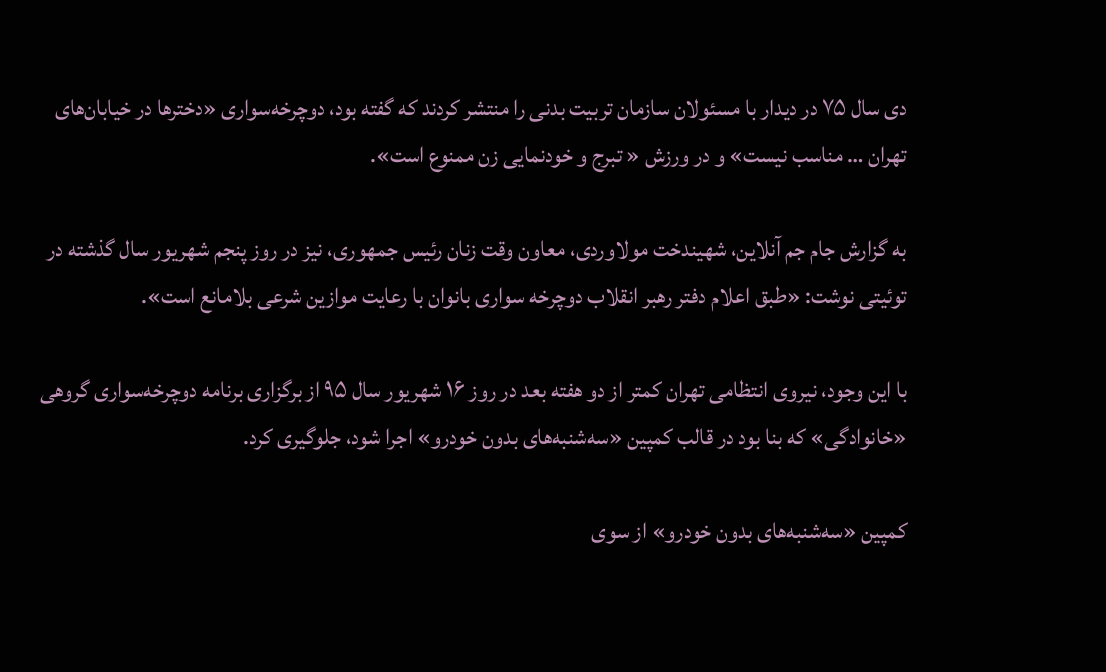دی سال ۷۵ در دیدار با مسئولان سازمان تربیت بدنی را منتشر کردند که گفته بود، دوچرخه‌سواری «دخترها در خیابان‌های تهران … مناسب نیست» و در ورزش « تبرج و خودنمایی زن ممنوع است».

به گزارش جام جم آنلاین، شهیندخت مولاوردی، معاون وقت زنان رئیس جمهوری، نیز در روز پنجم شهریور سال گذشته در توئیتی نوشت: «طبق اعلام دفتر رهبر انقلاب دوچرخه سواری بانوان با رعایت موازین شرعی بلامانع است».

با این وجود، نیروی انتظامی تهران کمتر از دو هفته بعد در روز ۱۶ شهریور سال ۹۵ از برگزاری برنامه دوچرخه‌سواری گروهی «خانوادگی» که بنا بود در قالب کمپین «سه‌شنبه‌های بدون خودرو» اجرا شود، جلوگیری کرد.

کمپین «سه‌شنبه‌های بدون خودرو» از سوی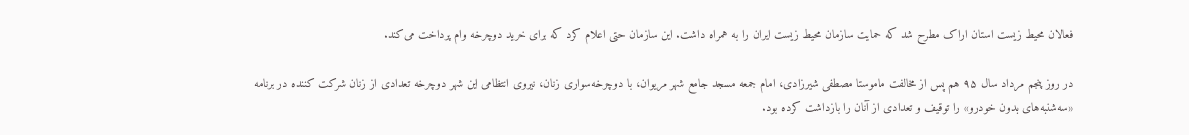فعالان محیط زیست استان اراک مطرح شد که حمایت سازمان محیط زیست ایران را به همراه داشت. این سازمان حتی اعلام کرد که برای خرید دوچرخه وام پرداخت می‌کند.

در روز پنجم مرداد سال ۹۵ هم پس از مخالفت ماموستا مصطفی شیرزادی، امام جمعه مسجد جامع شهر مریوان، با دوچرخه‌سواری زنان، نیروی انتظامی این شهر دوچرخه تعدادی از زنان شرکت کننده در برنامه «سه‌شنبه‌های بدون خودرو» را توقیف و تعدادی از آنان را بازداشت کرده بود.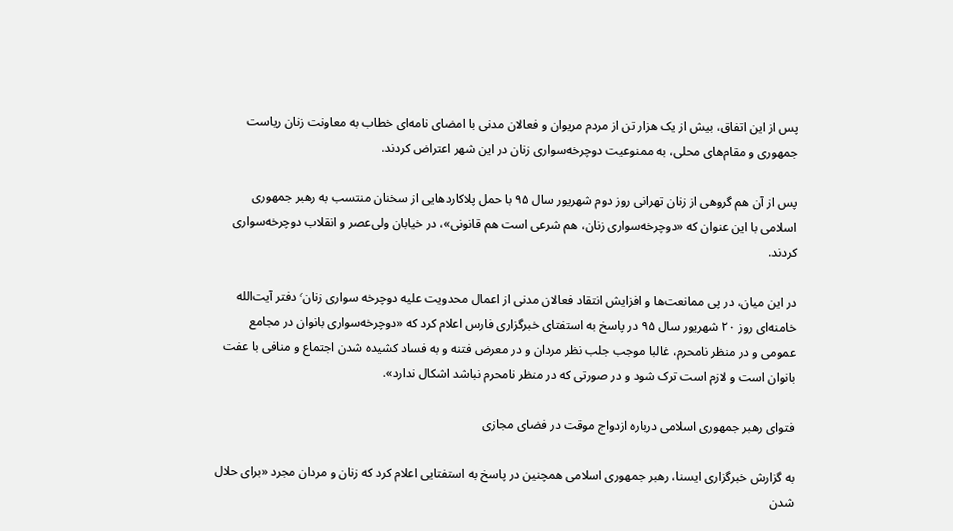پس از این اتفاق، بیش از یک هزار تن از مردم مریوان و فعالان مدنی با امضای نامه‌ای خطاب به معاونت زنان ریاست جمهوری و مقام‌های محلی، به ممنوعیت دوچرخه‌سواری زنان در این شهر اعتراض کردند.

پس از آن هم گروهی از زنان تهرانی روز دوم شهریور سال ۹۵ با حمل پلاکاردهایی از سخنان منتسب به رهبر جمهوری اسلامی با این عنوان که «دوچرخه‌سواری زنان، هم شرعی است هم قانونی»، در خیابان ولی‌عصر و انقلاب دوچرخه‌سواری کردند.

در این میان، در پی ممانعت‌ها و افزایش انتقاد‌ فعالان مدنی از اعمال محدویت‌ علیه دوچرخه سواری زنان٬ دفتر آیت‌الله خامنه‌ای روز ۲۰ شهریور سال ۹۵ در پاسخ به استفتای خبرگزاری فارس اعلام کرد که «دوچرخه‌سواری بانوان در مجامع عمومی و در منظر نامحرم، غالبا موجب جلب نظر مردان و در معرض فتنه و به فساد کشیده شدن اجتماع و منافی با عفت بانوان است و لازم است ترک شود و در صورتی که در منظر نامحرم نباشد اشکال ندارد».

فتوای رهبر جمهوری اسلامی درباره ازدواج موقت در فضای مجازی

به گزارش خبرگزاری ایسنا، رهبر جمهوری اسلامی همچنین در پاسخ به استفتایی اعلام کرد که زنان و مردان مجرد «برای حلال شدن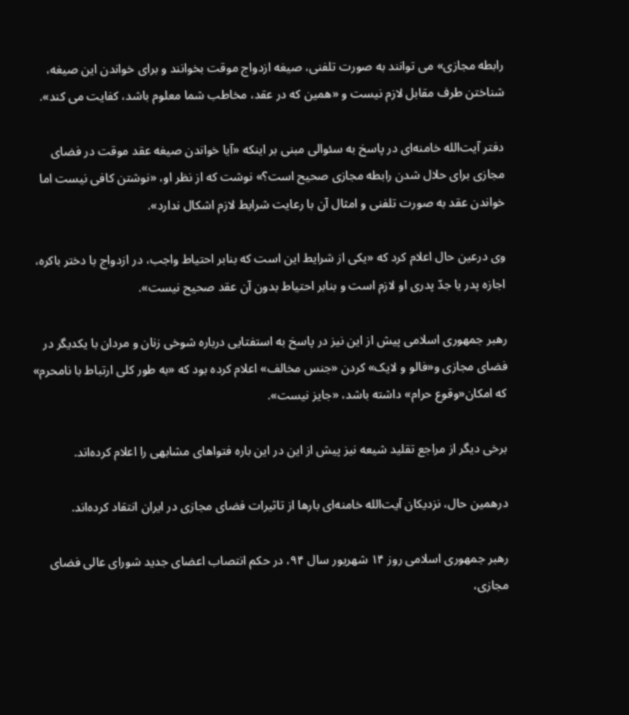رابطه مجازی» می توانند به صورت تلفنی، صیغه ازدواج موقت بخوانند و برای خواندن این صیغه، شناختن طرف مقابل لازم نیست و «همین که در عقد، مخاطب شما معلوم باشد، کفایت می کند».

دفتر آیت‌الله خامنه‌ای در پاسخ به سئوالی مبنی بر اینکه «آیا خواندن صیغه عقد موقت در فضای مجازی برای حلال شدن رابطه مجازی صحیح است؟» نوشت که از نظر او، «نوشتن کافی نیست اما خواندن عقد به صورت تلفنی و امثال آن با رعایت شرایط لازم اشکال ندارد».

وی درعین حال اعلام کرد که «یکی از شرایط این است که بنابر احتیاط واجب، در ازدواج با دختر باکره، اجازه پدر یا جدّ پدری او لازم است و بنابر احتیاط بدون آن عقد صحیح نیست».

رهبر جمهوری اسلامی پیش از این نیز در پاسخ به استفتایی درباره شوخی زنان و مردان با یکدیگر در فضای مجازی و«فالو و لایک» کردن «جنس مخالف» اعلام کرده بود که «به طور کلی ارتباط با نامحرم» که امکان«وقوع حرام» داشته باشد، «جایز نیست».

برخی دیگر از مراجع تقلید شیعه نیز پیش از این در این باره فتواهای مشابهی را اعلام کرده‌اند.

درهمین حال، نزدیکان آیت‌الله خامنه‌ای بارها از تاثیرات فضای مجازی در ایران انتقاد کرده‌اند.

رهبر جمهوری اسلامی روز ۱۴ شهریور سال ۹۴، در حکم انتصاب اعضای جدید شورای عالی فضای مجازی،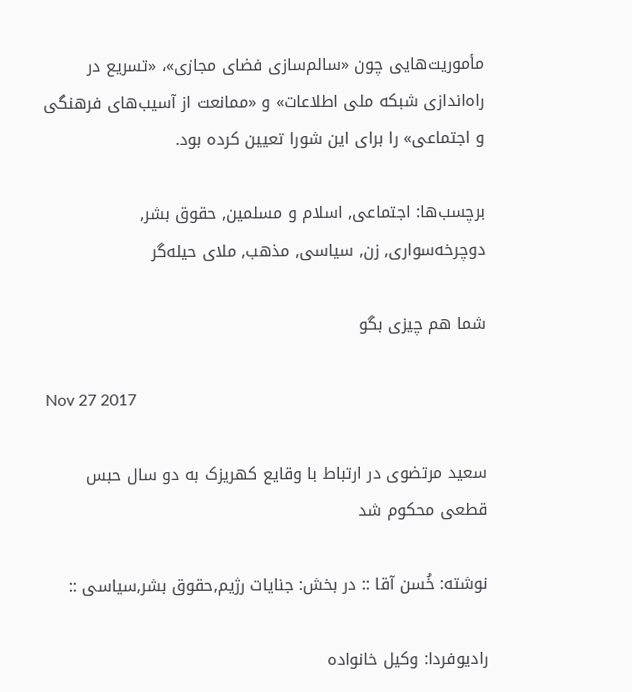مأموریت‌هایی چون «سالم‌سازی فضای مجازی»، «تسریع در راه‌اندازی شبکه ملی اطلاعات» و «ممانعت از آسیب‌های فرهنگی و اجتماعی» را برای این شورا تعیین کرده بود.

برچسب‌ها: اجتماعی, اسلام و مسلمین, حقوق بشر, دوچرخه‌سواری, زن, سیاسی, مذهب, ملای حیله‌گر

شما هم چیزی بگو

Nov 27 2017

سعید مرتضوی در ارتباط با وقایع کهریزک به دو سال حبس قطعی محکوم شد

نوشته: خُسن آقا :: در بخش: جنایات رژیم,حقوق بشر,سیاسی ::

رادیوفردا: وکیل خانواده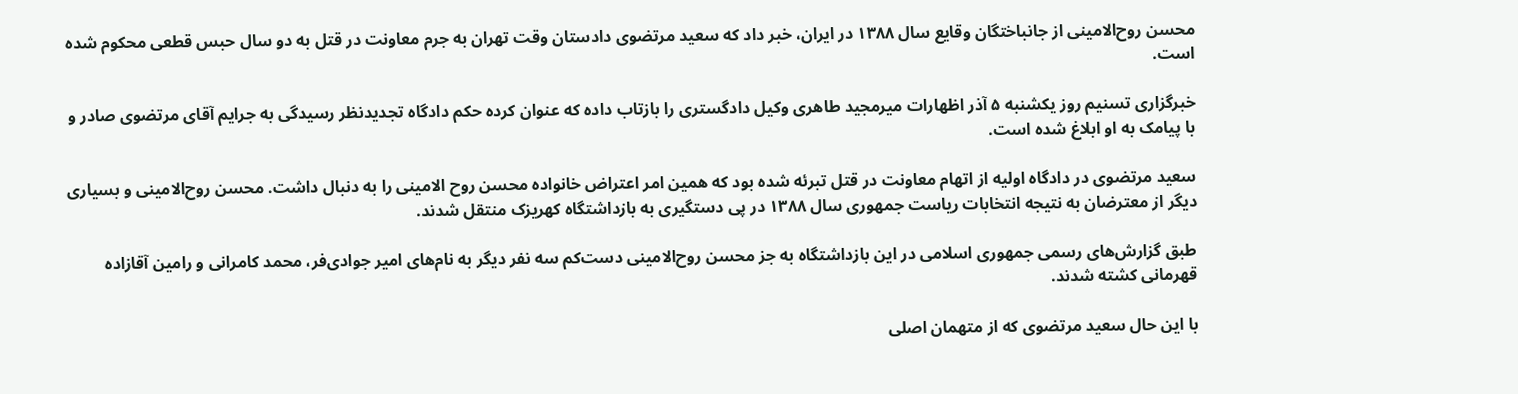محسن روح‌الامینی از جانباختگان وقایع سال ۱۳۸۸ در ایران، خبر داد که سعید مرتضوی دادستان وقت تهران به جرم معاونت در قتل به دو سال حبس قطعی محکوم شده است.

خبرگزاری تسنیم روز یکشنبه ۵ آذر اظهارات میرمجید طاهری وکیل دادگستری را بازتاب داده که عنوان کرده حکم دادگاه تجدیدنظر رسیدگی به جرایم آقای مرتضوی صادر و با پیامک به او ابلاغ شده است.

سعید مرتضوی در دادگاه اولیه از اتهام معاونت در قتل تبرئه شده بود که همین امر اعتراض خانواده محسن روح‌ الامینی را به دنبال داشت. محسن روح‌الامینی و بسیاری دیگر از معترضان به نتیجه انتخابات ریاست جمهوری سال ۱۳۸۸ در پی دستگیری به بازداشتگاه کهریزک منتقل شدند.

طبق گزارش‌های رسمی جمهوری اسلامی در این بازداشتگاه به جز محسن روح‌الامینی دست‌کم سه نفر دیگر به نام‌های امیر جوادی‌فر، محمد کامرانی و رامین آقازاده قهرمانی کشته شدند.

با این حال سعید مرتضوی که از متهمان اصلی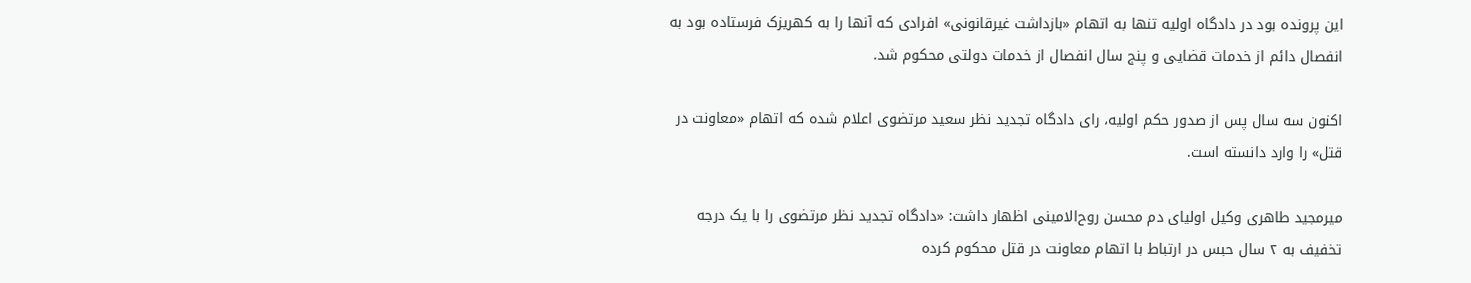این پرونده بود در دادگاه اولیه تنها به اتهام «بازداشت غیرقانونی» افرادی که آنها را به کهریزک فرستاده بود به انفصال دائم از خدمات قضایی و پنج سال انفصال از خدمات دولتی محکوم شد.

اکنون سه سال پس از صدور حکم اولیه، رای دادگاه تجدید نظر سعید مرتضوی اعلام شده که اتهام «معاونت در قتل» را وارد دانسته است.

میرمجید طاهری وکیل اولیای دم محسن روح‌الامینی اظهار داشت: «دادگاه تجدید نظر مرتضوی را با یک درجه تخفیف به ۲ سال حبس در ارتباط با اتهام معاونت در قتل محکوم کرده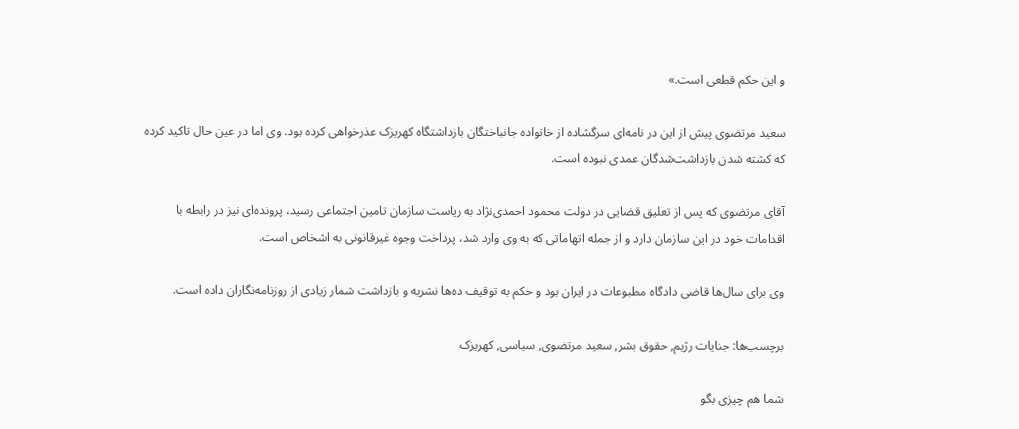و این حکم قطعی است.»

سعید مرتضوی پیش از این در نامه‌ای سرگشاده از خانواده جانباختگان بازداشتگاه کهریزک عذرخواهی کرده بود. وی اما در عین حال تاکید کرده که کشته شدن بازداشت‌شدگان عمدی نبوده است.

آقای مرتضوی که پس از تعلیق قضایی در دولت محمود احمدی‌نژاد به ریاست سازمان تامین اجتماعی رسید، پرونده‌ای نیز در رابطه با اقدامات خود در این سازمان دارد و از جمله اتهاماتی که به وی وارد شد، پرداخت وجوه غیرقانونی به اشخاص است.

وی برای سال‌ها قاضی دادگاه مطبوعات در ایران بود و حکم به توقیف ده‌ها نشریه و بازداشت شمار زیادی از روزنامه‌نگاران داده است.

برچسب‌ها: جنایات رژیم, حقوق بشر, سعید مرتضوی, سیاسی, کهریزک

شما هم چیزی بگو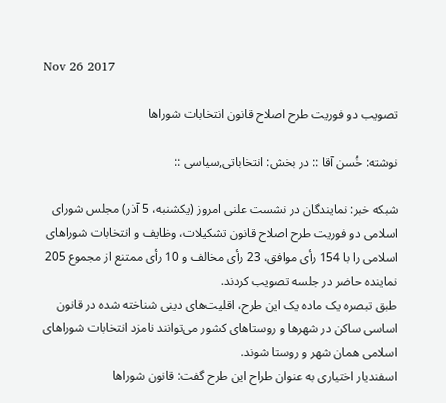Nov 26 2017

تصویب دو فوریت طرح اصلاح قانون انتخابات شوراها

نوشته: خُسن آقا :: در بخش: انتخاباتی,سیاسی ::

شبکه خبر: نمایندگان در نشست علنی امروز (یکشنبه، 5 آذر) مجلس شورای اسلامی دو فوریت طرح اصلاح قانون تشکیلات، وظایف و انتخابات شوراهای اسلامی را با 154 رأی موافق، 23 رأی مخالف و 10 رأی ممتنع از مجموع 205 نماینده حاضر در جلسه تصویب کردند.
طبق تبصره یک ماده یک این طرح، اقلیت‌های دینی شناخته شده در قانون اساسی ساکن در شهرها و روستاهای کشور می‌توانند نامزد انتخابات شوراهای اسلامی همان شهر و روستا شوند.
اسفندیار اختیاری به عنوان طراح این طرح گفت: قانون شوراها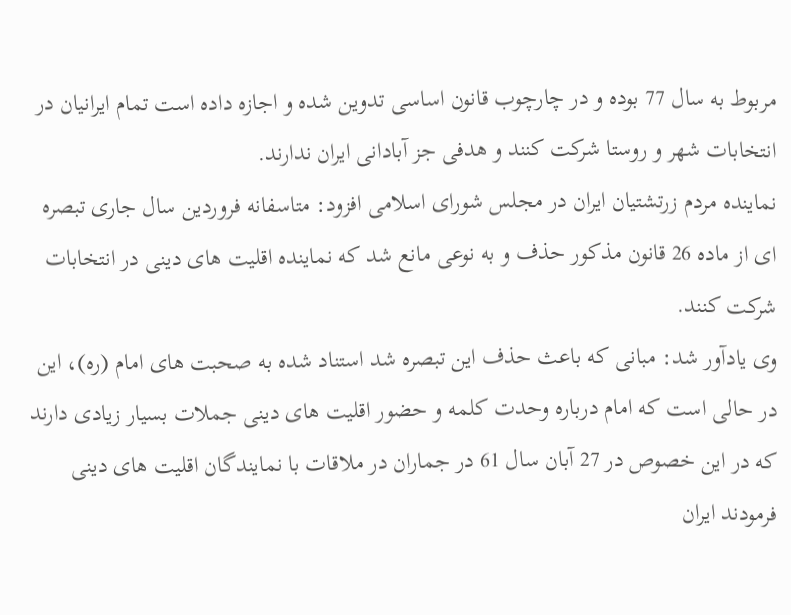مربوط به سال 77 بوده و در چارچوب قانون اساسی تدوین شده و اجازه داده است تمام ایرانیان در انتخابات شهر و روستا شرکت کنند و هدفی جز آبادانی ایران ندارند.
نماینده مردم زرتشتیان ایران در مجلس شورای اسلامی افزود: متاسفانه فروردین سال جاری تبصره ای از ماده 26 قانون مذکور حذف و به نوعی مانع شد که نماینده اقلیت های دینی در انتخابات شرکت کنند.
وی یادآور شد: مبانی که باعث حذف این تبصره شد استناد شده به صحبت های امام (ره)، این در حالی است که امام درباره وحدت کلمه و حضور اقلیت های دینی جملات بسیار زیادی دارند که در این خصوص در 27 آبان سال 61 در جماران در ملاقات با نمایندگان اقلیت های دینی فرمودند ایران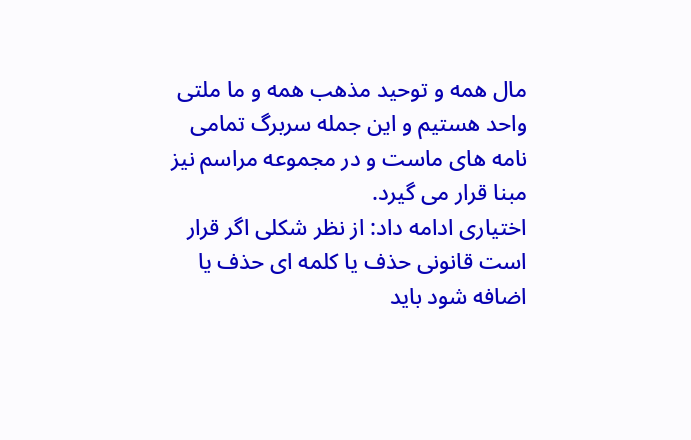مال همه و توحید مذهب همه و ما ملتی واحد هستیم و این جمله سربرگ تمامی نامه های ماست و در مجموعه مراسم نیز مبنا قرار می گیرد.
اختیاری ادامه داد: از نظر شکلی اگر قرار است قانونی حذف یا کلمه ای حذف یا اضافه شود باید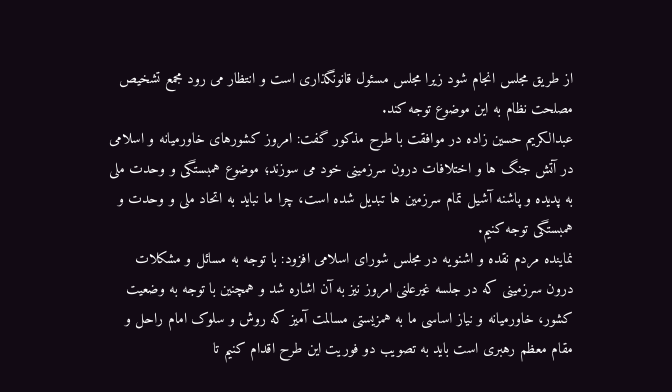از طریق مجلس انجام شود زیرا مجلس مسئول قانونگذاری است و انتظار می رود مجمع تشخیص مصلحت نظام به این موضوع توجه کند.
عبدالکریم حسین زاده در موافقت با طرح مذکور گفت: امروز کشورهای خاورمیانه و اسلامی در آتش جنگ ها و اختلافات درون سرزمینی خود می سوزند؛ موضوع همبستگی و وحدت ملی به پدیده و پاشنه آشیل تمام سرزمین ها تبدیل شده است، چرا ما نباید به اتحاد ملی و وحدت و همبستگی توجه کنیم.
نماینده مردم نقده و اشنویه در مجلس شورای اسلامی افزود: با توجه به مسائل و مشکلات درون سرزمینی که در جلسه غیرعلنی امروز نیز به آن اشاره شد و همچنین با توجه به وضعیت کشور، خاورمیانه و نیاز اساسی ما به همزیستی مسالمت آمیز که روش و سلوک امام راحل و مقام معظم رهبری است باید به تصویب دو فوریت این طرح اقدام کنیم تا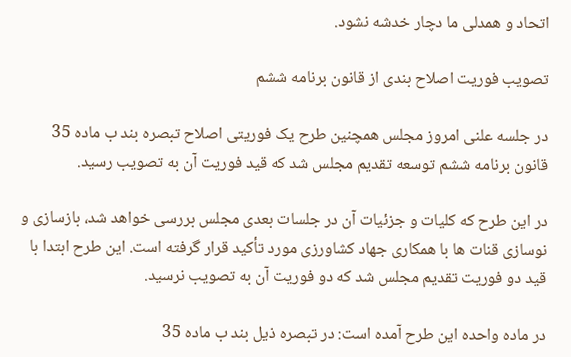اتحاد و همدلی ما دچار خدشه نشود.

تصویب فوریت اصلاح بندی از قانون برنامه ششم

در جلسه علنی امروز مجلس همچنین طرح یک فوریتی اصلاح تبصره بند ب ماده 35 قانون برنامه ششم توسعه تقدیم مجلس شد که قید فوریت آن به تصویب رسید.

در این طرح که کلیات و جزئیات آن در جلسات بعدی مجلس بررسی خواهد شد، بازسازی و نوسازی قنات ها با همکاری جهاد کشاورزی مورد تأکید قرار گرفته است. این طرح ابتدا با قید دو فوریت تقدیم مجلس شد که دو فوریت آن به تصویب نرسید.

در ماده واحده این طرح آمده است: در تبصره ذیل بند ب ماده 35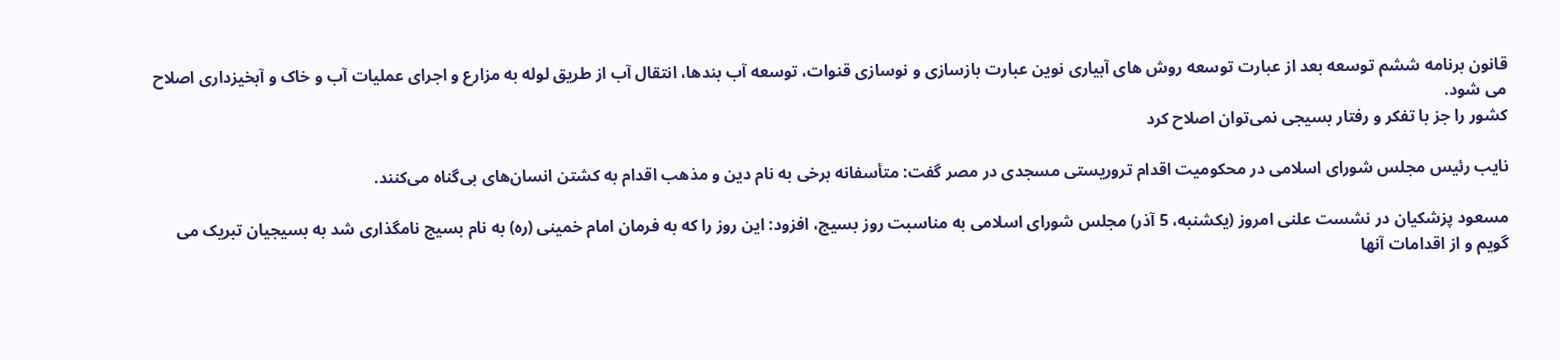قانون برنامه ششم توسعه بعد از عبارت توسعه روش های آبیاری نوین عبارت بازسازی و نوسازی قنوات، توسعه آب بندها، انتقال آب از طریق لوله به مزارع و اجرای عملیات آب و خاک و آبخیزداری اصلاح می شود.
کشور را جز با تفکر و رفتار بسیجی نمی‌توان اصلاح کرد

نایب رئیس مجلس شورای اسلامی در محکومیت اقدام تروریستی مسجدی در مصر گفت: متأسفانه برخی به نام دین و مذهب اقدام به کشتن انسان‌های بی‌گناه می‌کنند.

مسعود پزشکیان در نشست علنی امروز (یکشنبه، 5 آذر) مجلس شورای اسلامی به مناسبت روز بسیج، افزود: این روز را که به فرمان امام خمینی (ره) به نام بسیج نامگذاری شد به بسیجیان تبریک می گویم و از اقدامات آنها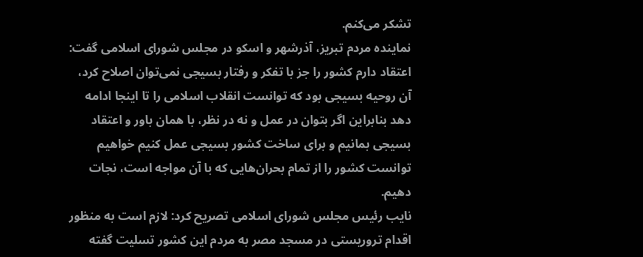تشکر می‌کنم.
نماینده مردم تبریز، آذرشهر و اسکو در مجلس شورای اسلامی گفت: اعتقاد دارم کشور را جز با تفکر و رفتار بسیجی نمی‌توان اصلاح کرد، آن روحیه بسیجی بود که توانست انقلاب اسلامی را تا اینجا ادامه دهد بنابراین اگر بتوان در عمل و نه در نظر، با همان باور و اعتقاد بسیجی بمانیم و برای ساخت کشور بسیجی عمل کنیم خواهیم توانست کشور را از تمام بحران‌هایی که با آن مواجه است، نجات دهیم.
نایب رئیس مجلس شورای اسلامی تصریح کرد: لازم است به منظور اقدام تروریستی در مسجد مصر به مردم این کشور تسلیت گفته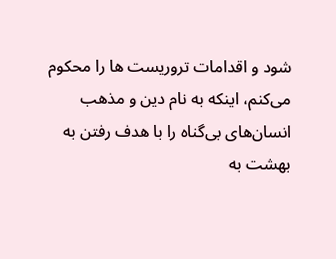شود و اقدامات تروریست ها را محکوم می‌کنم، اینکه به نام دین و مذهب انسان‌های بی‌گناه را با هدف رفتن به بهشت به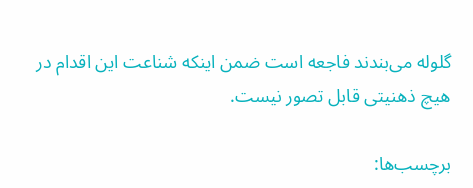گلوله می‌بندند فاجعه است ضمن اینکه شناعت این اقدام در هیچ ذهنیتی قابل تصور نیست.

برچسب‌ها: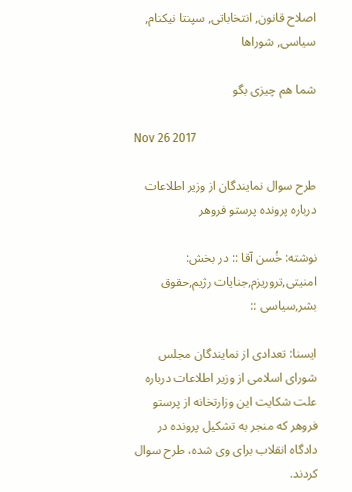اصلاح قانون, انتخاباتی, سپنتا نیکنام, سیاسی, شوراها

شما هم چیزی بگو

Nov 26 2017

طرح سوال نمایندگان از وزیر اطلاعات درباره پرونده پرستو فروهر

نوشته: خُسن آقا :: در بخش: امنیتی,تروریزم,جنایات رژیم,حقوق بشر,سیاسی ::

ایسنا: تعدادی از نمایندگان مجلس شورای اسلامی از وزیر اطلاعات درباره علت شکایت این وزارتخانه از پرستو فروهر که منجر به تشکیل پرونده در دادگاه انقلاب برای وی شده، طرح سوال کردند.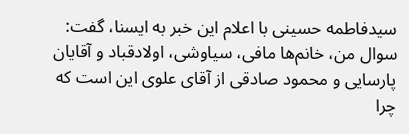سیدفاطمه حسینی با اعلام این خبر به ایسنا، گفت: سوال من، خانم‌ها مافی، سیاوشی، اولادقباد و آقایان پارسایی و محمود صادقی از آقای علوی این است که چرا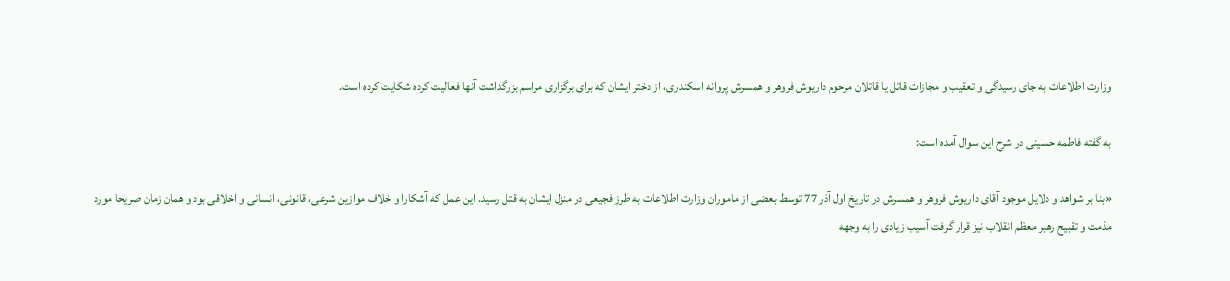وزارت اطلاعات به جای رسیدگی و تعقیب و مجازات قاتل یا قاتلان مرحوم داریوش فروهر و همسرش پروانه اسکندری، از دختر ایشان که برای برگزاری مراسم بزرگداشت آنها فعالیت کرده شکایت کرده است.

به گفته فاطمه حسینی در شرح این سوال آمده است:

«بنا بر شواهد و دلایل موجود آقای داریوش فروهر و همسرش در تاریخ اول آذر 77 توسط بعضی از ماموران وزارت اطلاعات به طرز فجیعی در منزل ایشان به قتل رسید. این عمل که آشکارا و خلاف موازین شرعی، قانونی، انسانی و اخلاقی بود و همان زمان صریحا مورد مذمت و تقبیح رهبر معظم انقلاب نیز قرار گرفت آسیب زیادی را به وجهه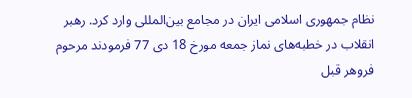نظام جمهوری اسلامی ایران در مجامع بین‌المللی وارد کرد. رهبر انقلاب در خطبه‌های نماز جمعه مورخ 18 دی 77 فرمودند مرحوم فروهر قبل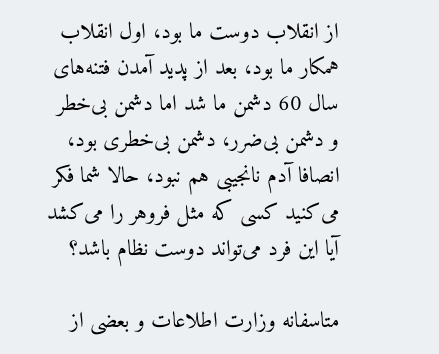از انقلاب دوست ما بود، اول انقلاب همکار ما بود، بعد از پدید آمدن فتنه‌های سال 60 دشمن ما شد اما دشمن بی‌خطر و دشمن بی‌ضرر، دشمن بی‌خطری بود، انصافا آدم نانجیبی هم نبود، حالا شما فکر می‌کنید کسی که مثل فروهر را می‌کشد آیا این فرد می‌تواند دوست نظام باشد؟

متاسفانه وزارت اطلاعات و بعضی از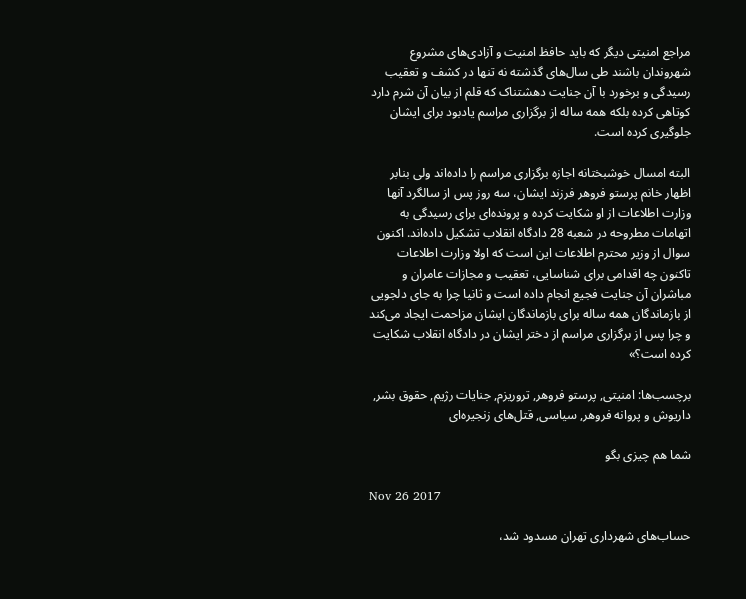مراجع امنیتی دیگر که باید حافظ امنیت و آزادی‌های مشروع شهروندان باشند طی سال‌های گذشته نه تنها در کشف و تعقیب رسیدگی و برخورد با آن جنایت دهشتناک که قلم از بیان آن شرم دارد کوتاهی کرده بلکه همه ساله از برگزاری مراسم یادبود برای ایشان جلوگیری کرده است.

البته امسال خوشبختانه اجازه برگزاری مراسم را داده‌اند ولی بنابر اظهار خانم پرستو فروهر فرزند ایشان، سه روز پس از سالگرد آنها وزارت اطلاعات از او شکایت کرده و پرونده‌ای برای رسیدگی به اتهامات مطروحه در شعبه 28 دادگاه انقلاب تشکیل داده‌اند. اکنون سوال از وزیر محترم اطلاعات این است که اولا وزارت اطلاعات تاکنون چه اقدامی برای شناسایی، تعقیب و مجازات عامران و مباشران آن جنایت فجیع انجام داده است و ثانیا چرا به جای دلجویی از بازماندگان همه ساله برای بازماندگان ایشان مزاحمت ایجاد می‌کند و چرا پس از برگزاری مراسم از دختر ایشان در دادگاه انقلاب شکایت کرده است؟»

برچسب‌ها: امنیتی, پرستو فروهر, تروریزم, جنایات رژیم, حقوق بشر, داریوش و پروانه فروهر, سیاسی, قتل‌های زنجیره‌ای

شما هم چیزی بگو

Nov 26 2017

حساب‌های شهرداری تهران مسدود شد،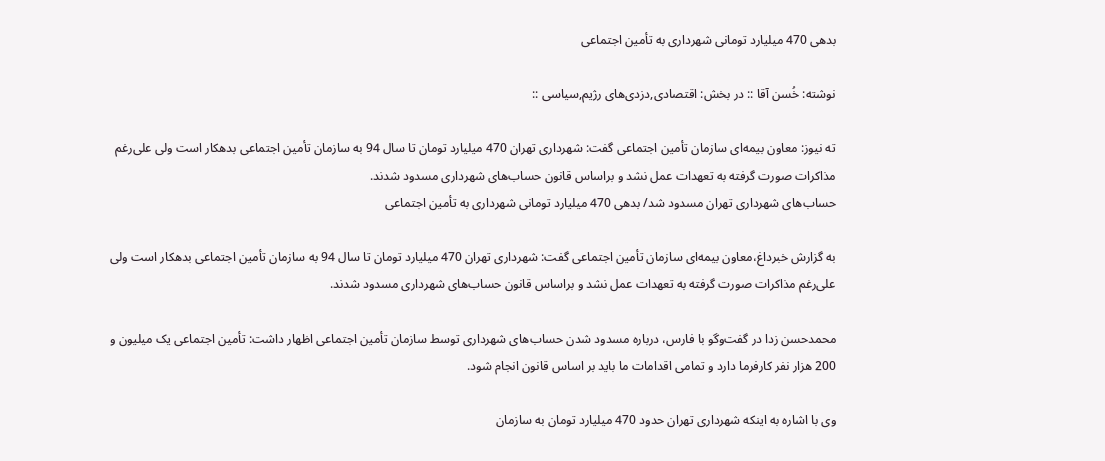بدهی 470 میلیارد تومانی شهرداری به تأمین اجتماعی

نوشته: خُسن آقا :: در بخش: اقتصادی,دزدی‌های رژیم,سیاسی ::

ته نیوز: معاون بیمه‌ای سازمان تأمین اجتماعی گفت: شهرداری تهران 470 میلیارد تومان تا سال 94 به سازمان تأمین اجتماعی بدهکار است ولی علی‌رغم مذاکرات صورت گرفته به تعهدات عمل نشد و براساس قانون حساب‌های شهرداری مسدود شدند.
حساب‌های شهرداری تهران مسدود شد/ بدهی 470 میلیارد تومانی شهرداری به تأمین اجتماعی

به گزارش خبرداغ،معاون بیمه‌ای سازمان تأمین اجتماعی گفت: شهرداری تهران 470 میلیارد تومان تا سال 94 به سازمان تأمین اجتماعی بدهکار است ولی علی‌رغم مذاکرات صورت گرفته به تعهدات عمل نشد و براساس قانون حساب‌های شهرداری مسدود شدند.

محمدحسن زدا در گفت‌وگو با فارس، درباره مسدود شدن حساب‌های شهرداری توسط سازمان تأمین اجتماعی اظهار داشت: تأمین اجتماعی یک میلیون و 200 هزار نفر کارفرما دارد و تمامی اقدامات ما باید بر اساس قانون انجام شود.

وی با اشاره به اینکه شهرداری تهران حدود 470 میلیارد تومان به سازمان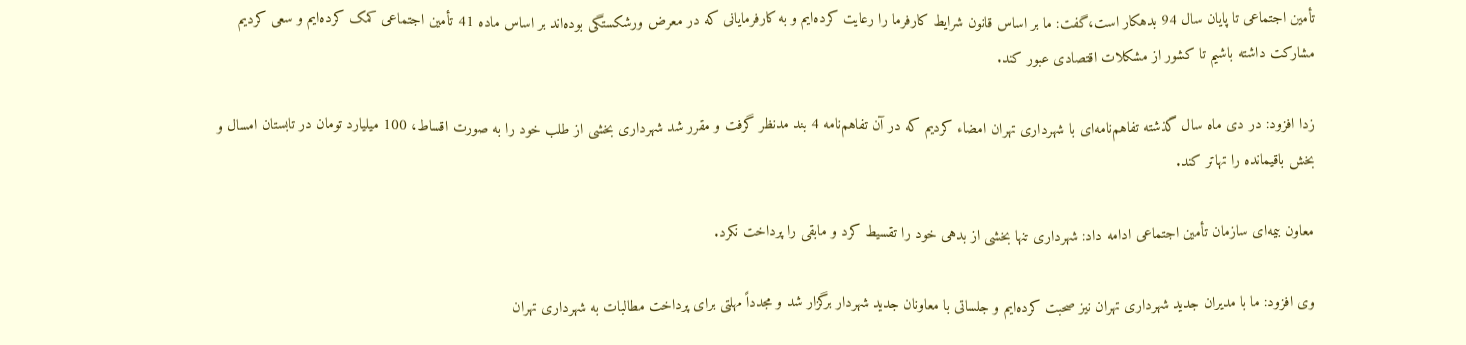تأمین اجتماعی تا پایان سال 94 بدهکار است،‌گفت: ما بر اساس قانون شرایط کارفرما را رعایت کرده‌ایم و به کارفرمایانی که در معرض ورشکستگی بوده‌اند بر اساس ماده 41 تأمین اجتماعی کمک کرده‌ایم و سعی کردیم مشارکت داشته باشیم تا کشور از مشکلات اقتصادی عبور کند.

زدا افزود: در دی ماه سال گذشته تفاهم‌نامه‌ای با شهرداری تهران امضاء کردیم که در آن تفاهم‌نامه 4 بند مدنظر گرفت و مقرر شد شهرداری بخشی از طلب خود را به صورت اقساط، 100 میلیارد تومان در تابستان امسال و بخش باقیمانده را تهاتر کند.

معاون بیمه‌ای سازمان تأمین اجتماعی ادامه داد: شهرداری تنها بخشی از بدهی خود را تقسیط کرد و مابقی را پرداخت نکرد.

وی افزود: ما با مدیران جدید شهرداری تهران نیز صحبت کرده‌ایم و جلساتی با معاونان جدید شهردار برگزار شد و مجدداً مهلتی برای پرداخت مطالبات به شهرداری تهران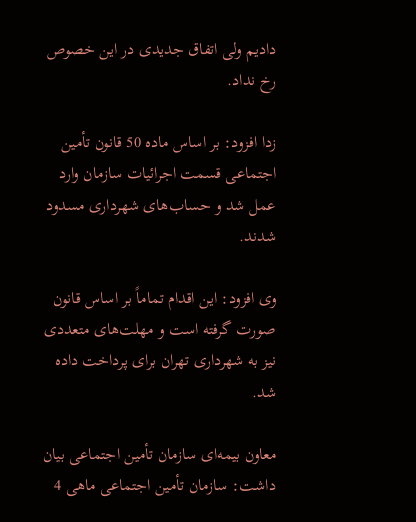دادیم ولی اتفاق جدیدی در این خصوص رخ نداد.

زدا افزود: بر اساس ماده 50 قانون تأمین اجتماعی قسمت اجرائیات سازمان وارد عمل شد و حساب‌های شهرداری مسدود شدند.

وی افزود: این اقدام تماماً بر اساس قانون صورت گرفته است و مهلت‌های متعددی نیز به شهرداری تهران برای پرداخت داده شد.

معاون بیمه‌ای سازمان تأمین اجتماعی بیان داشت: سازمان تأمین اجتماعی ماهی 4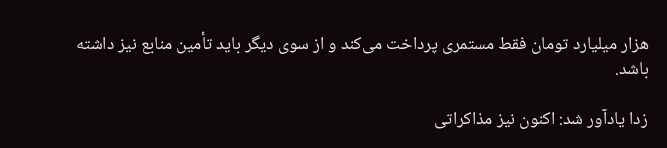هزار میلیارد تومان فقط مستمری پرداخت می‌کند و از سوی دیگر باید تأمین منابع نیز داشته باشد.

زدا یادآور شد: اکنون نیز مذاکراتی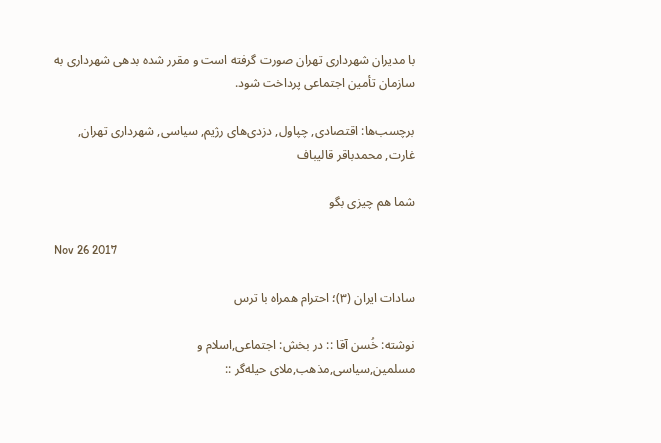با مدیران شهرداری تهران صورت گرفته است و مقرر شده بدهی شهرداری به سازمان تأمین اجتماعی پرداخت شود.

برچسب‌ها: اقتصادی, چپاول, دزدی‌های رژیم, سیاسی, شهرداری تهران, غارت, محمدباقر قالیباف

شما هم چیزی بگو

Nov 26 2017

سادات ایران (۳)؛ احترام همراه با ترس

نوشته: خُسن آقا :: در بخش: اجتماعی,اسلام و مسلمین,سیاسی,مذهب,ملای حیله‌گر ::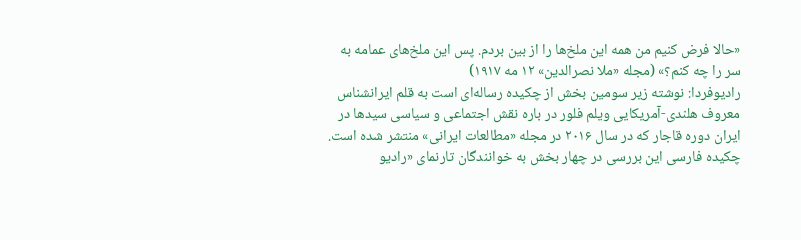«حالا فرض کنیم من همه این ملخ‌ها را از بین بردم. پس این ملخ‌های عمامه به سر را چه کنم؟» (مجله «ملا نصرالدین» ۱۲ مه ۱۹۱۷)
رادیوفردا: نوشته زیر سومین بخش از چکیده رساله‌ای است به قلم ایرانشناس معروف هلندی-آمریکایی ویلم فلور در باره نقش اجتماعی و سیاسی سید‌ها در ایران دوره قاجار که در سال ۲۰۱۶ در مجله «مطالعات ایرانی» منتشر شده است.
چکیده فارسی این بررسی در چهار بخش به خوانندگان تارنمای «رادیو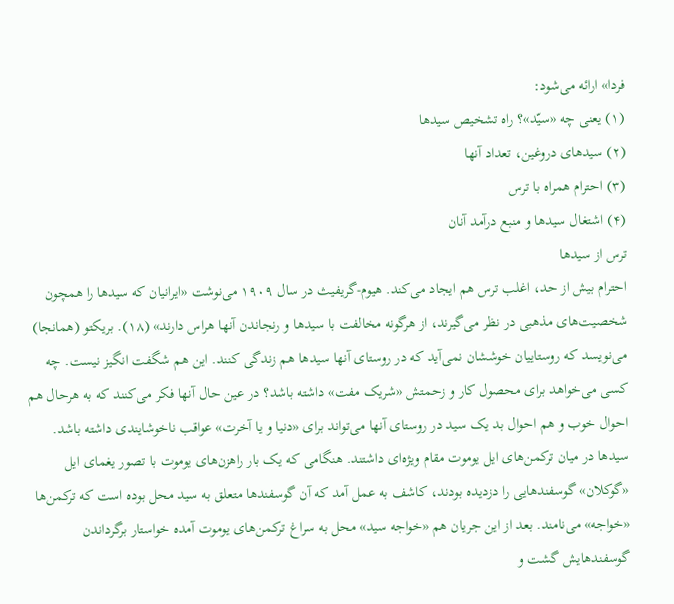فردا» ارائه می‌شود:
(۱) یعنی چه «سیّد»؟ راه تشخیص سید‌ها
(۲) سید‌های دروغین، تعداد آنها
(۳) احترام همراه با ترس
(۴) اشتغال سید‌ها و منبع درآمد آنان
ترس از سید‌ها
احترام بیش از حد، اغلب ترس هم ایجاد می‌کند. هیوم-گریفیث در سال ۱۹۰۹ می‌نوشت «ایرانیان که سیدها را همچون شخصیت‌های مذهبی در نظر می‌گیرند، از هرگونه مخالفت با سید‌ها و رنجاندن آنها هراس دارند» (۱۸). بریکتو (همانجا) می‌نویسد که روستاییان خوششان نمی‌آید که در روستای آنها سید‌ها هم زندگی کنند. این هم شگفت انگیز نیست. چه کسی می‌خواهد برای محصول کار و زحمتش «شریک مفت» داشته باشد؟ در عین حال آنها فکر می‌کنند که به هرحال هم احوال خوب و هم احوال بد یک سید در روستای آنها می‌تواند برای «دنیا و یا آخرت» عواقب ناخوشایندی داشته باشد.
سیدها در میان ترکمن‌های ایل یوموت مقام ویژه‌ای داشتند. هنگامی که یک بار راهزن‌های یوموت با تصور یغمای ایل «گوکلان» گوسفندهایی را دزدیده بودند، کاشف به عمل آمد که آن گوسفند‌ها متعلق به سید محل بوده است که ترکمن‌ها «خواجه» می‌نامند. بعد از این جریان هم «خواجه سید» محل به سراغ ترکمن‌های یوموت آمده خواستار برگرداندن گوسفندهایش گشت و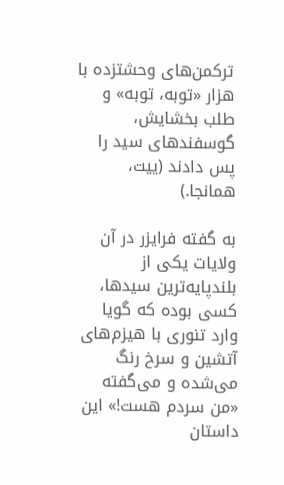ترکمن‌های وحشتزده با هزار «توبه، توبه» و طلب بخشایش، گوسفند‌های سید را پس دادند (ییت، همانجا.)

به گفته فرایزر در آن ولایات یکی از بلندپایه‌ترین سیدها، کسی بوده که گویا وارد تنوری با هیزم‌های آتشین و سرخ رنگ می‌شده و می‌گفته «من سردم هست!» این داستان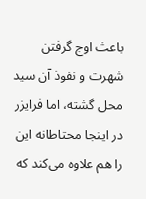باعث اوج گرفتن شهرت و نفوذ آن سید محل گشته، اما فرایزر در اینجا محتاطانه این را هم علاوه می‌کند که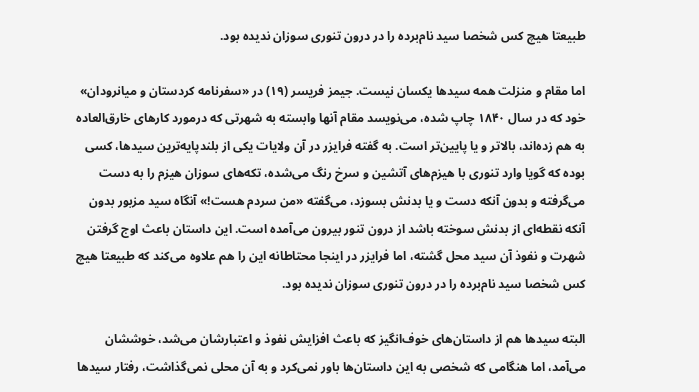طبیعتا هیچ کس شخصا سید نام‌برده را در درون تنوری سوزان ندیده بود.

اما مقام و منزلت همه سید‌ها یکسان نیست. جیمز فریسر (۱۹) در «سفرنامه کردستان و میانرودان» خود که در سال ۱۸۴۰ چاپ شده، می‌نویسد مقام آنها وابسته به شهرتی که درمورد کارهای خارق‌العاده به هم زده‌اند، بالاتر و یا پایین‌تر است. به گفته فرایزر در آن ولایات یکی از بلندپایه‌ترین سیدها، کسی بوده که گویا وارد تنوری با هیزم‌های آتشین و سرخ رنگ می‌شده، تکه‌های سوزان هیزم را به دست می‌گرفته و بدون آنکه دست و یا بدنش بسوزد، می‌گفته «من سردم هست!» آنگاه سید مزبور بدون آنکه نقطه‌ای از بدنش سوخته باشد از درون تنور بیرون می‌آمده است. این داستان باعث اوج گرفتن شهرت و نفوذ آن سید محل گشته، اما فرایزر در اینجا محتاطانه این را هم علاوه می‌کند که طبیعتا هیچ کس شخصا سید نام‌برده را در درون تنوری سوزان ندیده بود.

البته سیدها هم از داستان‌های خوف‌انگیز که باعث افزایش نفوذ و اعتبارشان می‌شد، خوششان می‌آمد، اما هنگامی که شخصی به این داستان‌ها باور نمی‌کرد و به آن محلی نمی‌گذاشت، رفتار سید‌ها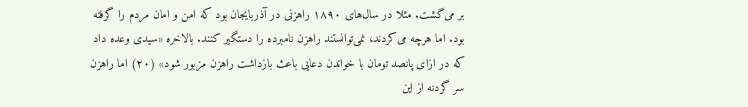بر می‌گشت. مثلا در سال‌های ۱۸۹۰ راهزنی در آذربایجان بود که امن و امان مردم را گرفته بود. اما هرچه می‌کردند، نمی‌توانستند راهزن نامبرده را دستگیر کنند. بالاخره «سیدی وعده داد که در ازای پانصد تومان با خواندن دعایی باعث بازداشت راهزن مزبور شود» (۲۰) اما راهزن سر گردنه از این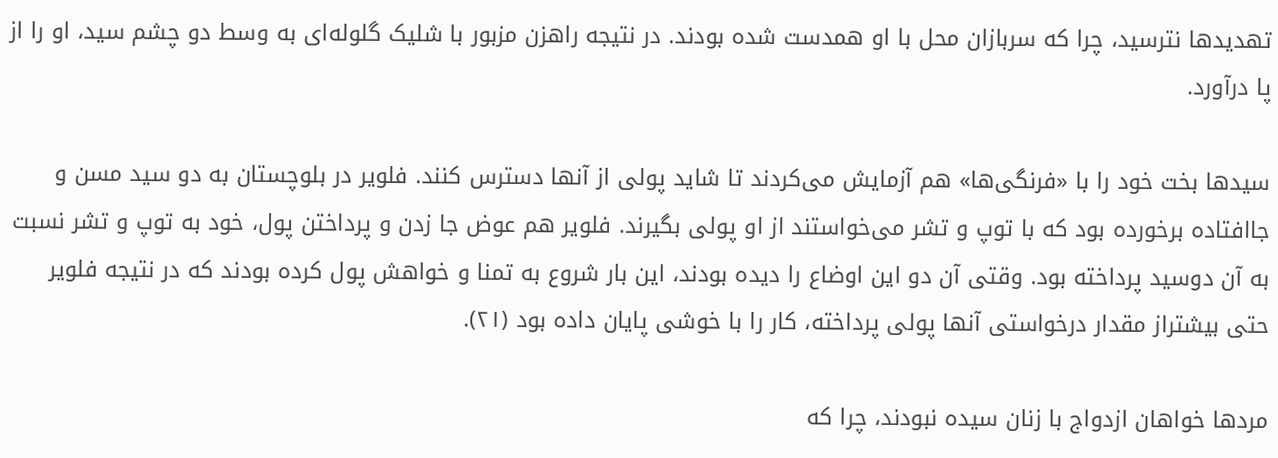تهدید‌ها نترسید، چرا که سربازان محل با او همدست شده بودند. در نتیجه راهزن مزبور با شلیک گلوله‌ای به وسط دو چشم سید، او را از پا درآورد.

سید‌ها بخت خود را با «فرنگی‌ها» هم آزمایش می‌کردند تا شاید پولی از آنها دسترس کنند. فلویر در بلوچستان به دو سید مسن و جاافتاده برخورده بود که با توپ و تشر می‌خواستند از او پولی بگیرند. فلویر هم عوض جا زدن و پرداختن پول، خود به توپ و تشر نسبت به آن دوسید پرداخته بود. وقتی آن دو این اوضاع را دیده بودند، این بار شروع به تمنا و خواهش پول کرده بودند که در نتیجه فلویر حتی بیشتراز مقدار درخواستی آنها پولی پرداخته، کار را با خوشی پایان داده بود (۲۱).

مردها خواهان ازدواج با زنان سیده نبودند، چرا که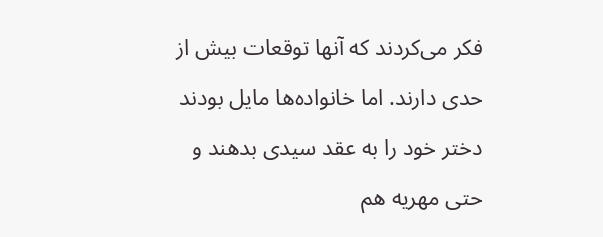فکر می‌کردند که آنها توقعات بیش از حدی دارند. اما خانواده‌ها مایل بودند دختر خود را به عقد سیدی بدهند و حتی مهریه هم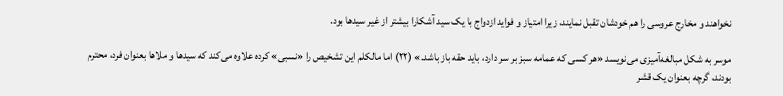نخواهند و مخارج عروسی را هم خودشان تقبل نمایند، زیرا امتیاز و فواید ازدواج با یک سید آشکارا بیشتر از غیر سید‌ها بود.

موسر به شکل مبالغه‌آمیزی می‌نویسد «هر کسی که عمامه سبز بر سر دارد، باید حقه باز باشد.» (۲۲) اما مالکلم این تشخیص را «نسبی» کرده علاوه می‌کند که سیدها و ملاها بعنوان فرد، محترم بودند، گرچه بعنوان یک قشر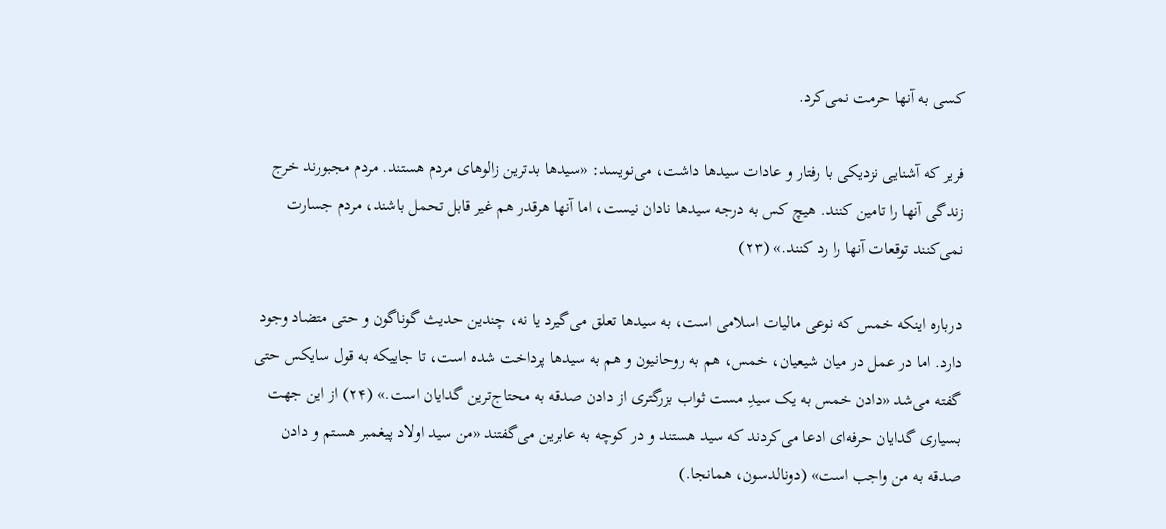کسی به آنها حرمت نمی‌کرد.

فریر که آشنایی نزدیکی با رفتار و عادات سیدها داشت، می‌نویسد: «سیدها بدترین زالوهای مردم هستند. مردم مجبورند خرج زندگی آنها را تامین کنند. هیچ کس به درجه سیدها نادان نیست، اما آنها هرقدر هم غیر قابل تحمل باشند، مردم جسارت نمی‌کنند توقعات آنها را رد کنند.» (۲۳)

درباره اینکه خمس که نوعی مالیات اسلامی است، به سید‌ها تعلق می‌گیرد یا نه، چندین حدیث گوناگون و حتی متضاد وجود دارد. اما در عمل در میان شیعیان، خمس، هم به روحانیون و هم به سید‌ها پرداخت شده است، تا جاییکه به قول سایکس حتی گفته می‌شد «دادن خمس به یک سیدِ مست ثواب بزرگتری از دادن صدقه به محتاج‌ترین گدایان است.» (۲۴) از این جهت بسیاری گدایان حرفه‌ای ادعا می‌کردند که سید هستند و در کوچه به عابرین می‌گفتند «من سید اولاد پیغمبر هستم و دادن صدقه به من واجب است» (دونالدسون، همانجا.)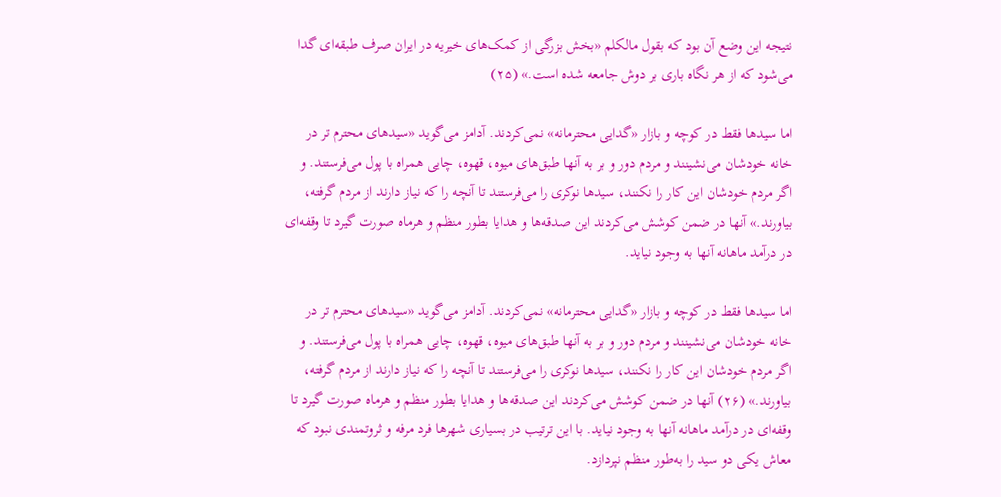نتیجه این وضع آن بود که بقول مالکلم «بخش بزرگی از کمک‌های خیریه در ایران صرف طبقه‌ای گدا می‌شود که از هر نگاه باری بر دوش جامعه شده است.» (۲۵)

اما سید‌ها فقط در کوچه و بازار «گدایی محترمانه» نمی‌کردند. آدامز می‌گوید «سیدهای محترم تر در خانه خودشان می‌نشینند و مردم دور و بر به آنها طبق‌های میوه، قهوه، چایی همراه با پول می‌فرستند. و اگر مردم خودشان این کار را نکنند، سیدها نوکری را می‌فرستند تا آنچه را که نیاز دارند از مردم گرفته، بیاورند.» آنها در ضمن کوشش می‌کردند این صدقه‌ها و هدایا بطور منظم و هرماه صورت گیرد تا وقفه‌ای در درآمد ماهانه آنها به وجود نیاید.

اما سید‌ها فقط در کوچه و بازار «گدایی محترمانه» نمی‌کردند. آدامز می‌گوید «سیدهای محترم تر در خانه خودشان می‌نشینند و مردم دور و بر به آنها طبق‌های میوه، قهوه، چایی همراه با پول می‌فرستند. و اگر مردم خودشان این کار را نکنند، سیدها نوکری را می‌فرستند تا آنچه را که نیاز دارند از مردم گرفته، بیاورند.» (۲۶) آنها در ضمن کوشش می‌کردند این صدقه‌ها و هدایا بطور منظم و هرماه صورت گیرد تا وقفه‌ای در درآمد ماهانه آنها به وجود نیاید. با این ترتیب در بسیاری شهر‌ها فرد مرفه و ثروتمندی نبود که معاش یکی دو سید را به‌طور منظم نپردازد.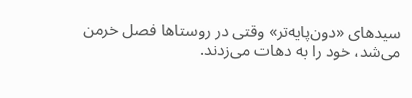سید‌های «دون‌پایه‌تر» وقتی در روستاها فصل خرمن می‌شد، خود را به دهات می‌زدند.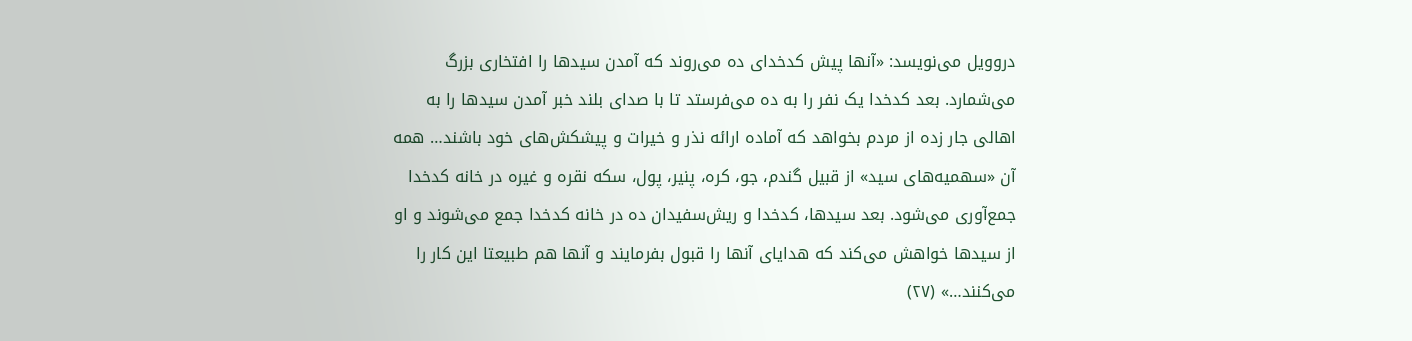دروویل می‌نویسد: «آنها پیش کدخدای ده می‌روند که آمدن سید‌ها را افتخاری بزرگ می‌شمارد. بعد کدخدا یک نفر را به ده می‌فرستد تا با صدای بلند خبر آمدن سید‌ها را به اهالی جار زده از مردم بخواهد که آماده ارائه نذر و خیرات و پیشکش‌های خود باشند… همه آن «سهمیه‌های سید» از قبیل گندم، جو، کره، پنیر، پول، سکه نقره و غیره در خانه کدخدا جمع‌آوری می‌شود. بعد سیدها، کدخدا و ریش‌سفیدان ده در خانه کدخدا جمع می‌شوند و او از سیدها خواهش می‌کند که هدایای آنها را قبول بفرمایند و آنها هم طبیعتا این کار را می‌کنند…» (۲۷)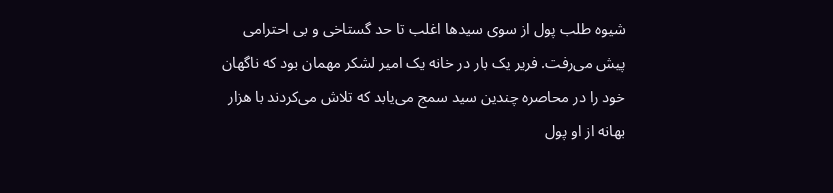شیوه طلب پول از سوی سیدها اغلب تا حد گستاخی و بی احترامی پیش می‌رفت. فریر یک بار در خانه یک امیر لشکر مهمان بود که ناگهان خود را در محاصره چندین سید سمج می‌یابد که تلاش می‌کردند با هزار بهانه از او پول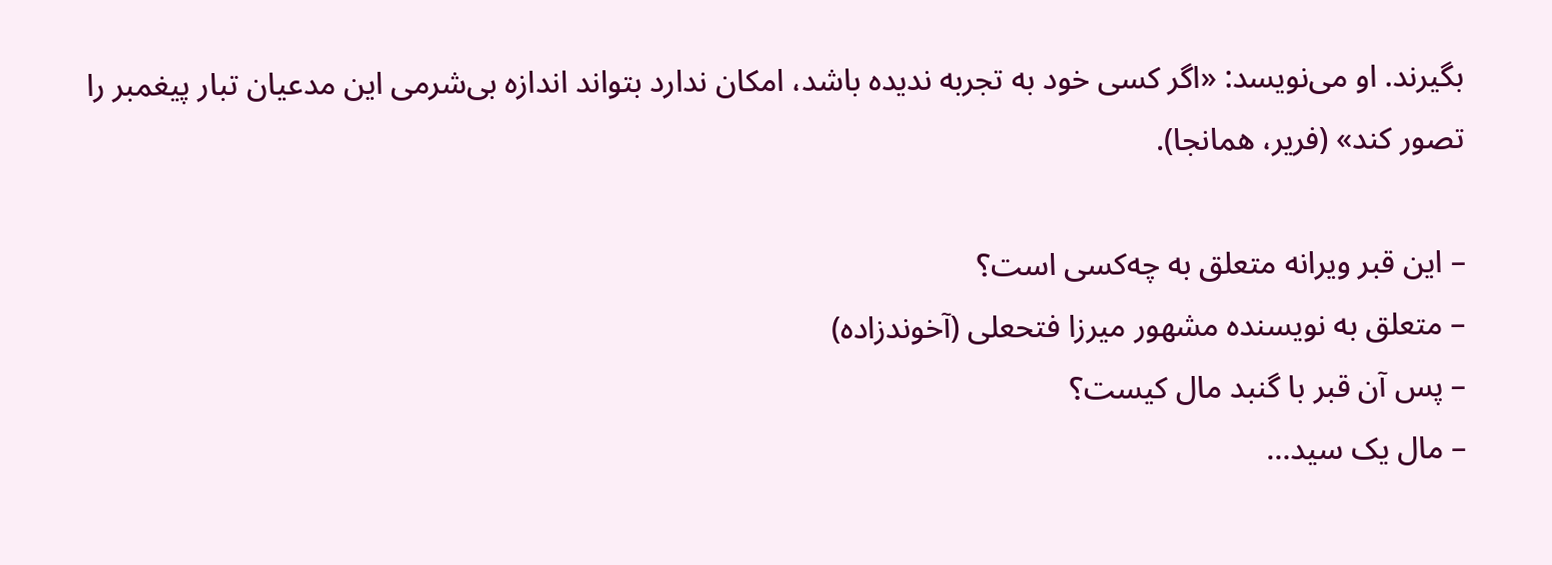بگیرند. او می‌نویسد: «اگر کسی خود به تجربه ندیده باشد، امکان ندارد بتواند اندازه بی‌شرمی این مدعیان تبار پیغمبر را تصور کند» (فریر، همانجا).

– این قبر ویرانه متعلق به چه‌کسی است؟
– متعلق به نویسنده مشهور میرزا فتحعلی (آخوندزاده)
– پس آن قبر با گنبد مال کیست؟
– مال یک سید…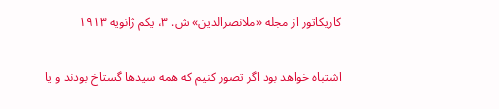کاریکاتور از مجله «ملانصرالدین» ش. ۳، یکم ژانویه ۱۹۱۳

اشتباه خواهد بود اگر تصور کنیم که همه سیدها گستاخ بودند و یا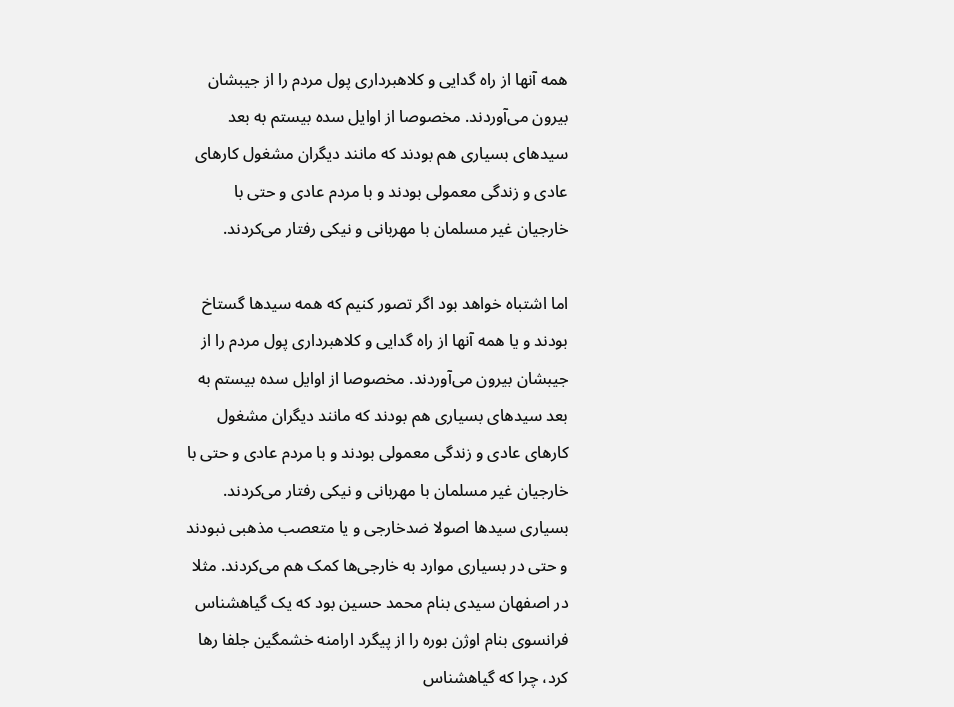همه آنها از راه گدایی و کلاهبرداری پول مردم را از جیبشان بیرون می‌آوردند. مخصوصا از اوایل سده بیستم به بعد سیدهای بسیاری هم بودند که مانند دیگران مشغول کارهای عادی و زندگی معمولی بودند و با مردم عادی و حتی با خارجیان غیر مسلمان با مهربانی و نیکی رفتار می‌کردند.

اما اشتباه خواهد بود اگر تصور کنیم که همه سیدها گستاخ بودند و یا همه آنها از راه گدایی و کلاهبرداری پول مردم را از جیبشان بیرون می‌آوردند. مخصوصا از اوایل سده بیستم به بعد سیدهای بسیاری هم بودند که مانند دیگران مشغول کارهای عادی و زندگی معمولی بودند و با مردم عادی و حتی با خارجیان غیر مسلمان با مهربانی و نیکی رفتار می‌کردند. بسیاری سید‌ها اصولا ضدخارجی و یا متعصب مذهبی نبودند و حتی در بسیاری موارد به خارجی‌ها کمک هم می‌کردند. مثلا در اصفهان سیدی بنام محمد حسین بود که یک گیاهشناس فرانسوی بنام اوژن بوره را از پیگرد ارامنه خشمگین جلفا رها کرد، چرا که گیاهشناس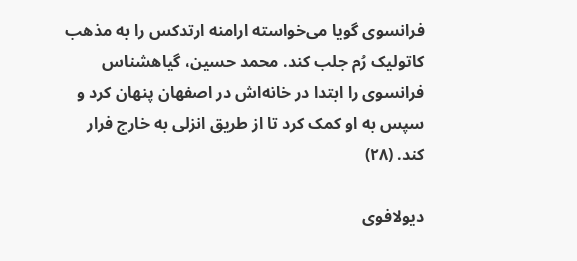فرانسوی گویا می‌خواسته ارامنه ارتدکس را به مذهب کاتولیک رُم جلب کند. محمد حسین، گیاهشناس فرانسوی را ابتدا در خانه‌اش در اصفهان پنهان کرد و سپس به او کمک کرد تا از طریق انزلی به خارج فرار کند. (۲۸)

دیولافوی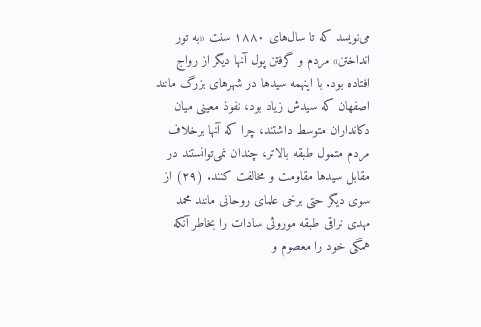می‌نویسد که تا سال‌های ۱۸۸۰ سنت «به تور انداختن» مردم و گرفتن پول آنها دیگر از رواج افتاده بود. با اینهمه سید‌ها در شهرهای بزرگ مانند اصفهان که سیدش زیاد بود، نفوذ معینی میان دکانداران متوسط داشتند، چرا که آنها برخلاف مردم متمول طبقه بالاتر، چندان نمی‌توانستند در مقابل سیدها مقاومت و مخالفت کنند. (۲۹) از سوی دیگر حتی برخی علمای روحانی مانند محمد مهدی نراقی طبقه موروثی سادات را بخاطر آنکه همگی خود را معصوم و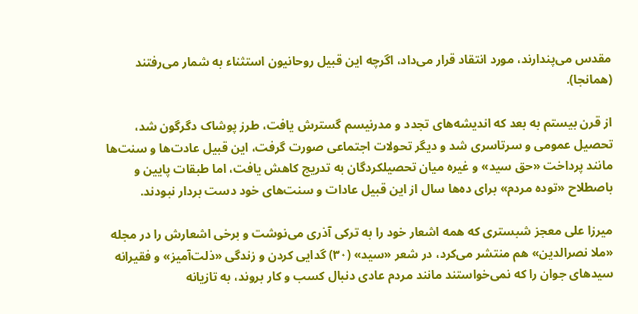مقدس می‌پندارند، مورد انتقاد قرار می‌داد، اگرچه این قبیل روحانیون استثناء به شمار می‌رفتند (همانجا).

از قرن بیستم به بعد که ‌اندیشه‌های تجدد و مدرنیسم گسترش یافت، طرز پوشاک دگرگون شد، تحصیل عمومی و سرتاسری شد و دیگر تحولات اجتماعی صورت گرفت، این قبیل عادت‌ها و سنت‌ها مانند پرداخت «حق سید» و غیره میان تحصیلکردگان به تدریج کاهش یافت، اما طبقات پایین و باصطلاح «توده مردم» برای ده‌ها سال از این قبیل عادات و سنت‌های خود دست بردار نبودند.

میرزا علی معجز شبستری که همه اشعار خود را به ترکی آذری می‌نوشت و برخی اشعارش را در مجله «ملا نصرالدین» هم منتشر می‌کرد، در شعر «سید» (۳۰) گدایی کردن و زندگی «ذلت‌آمیز» و فقیرانه سید‌های جوان را که نمی‌خواستند مانند مردم عادی دنبال کسب و کار بروند، به تازیانه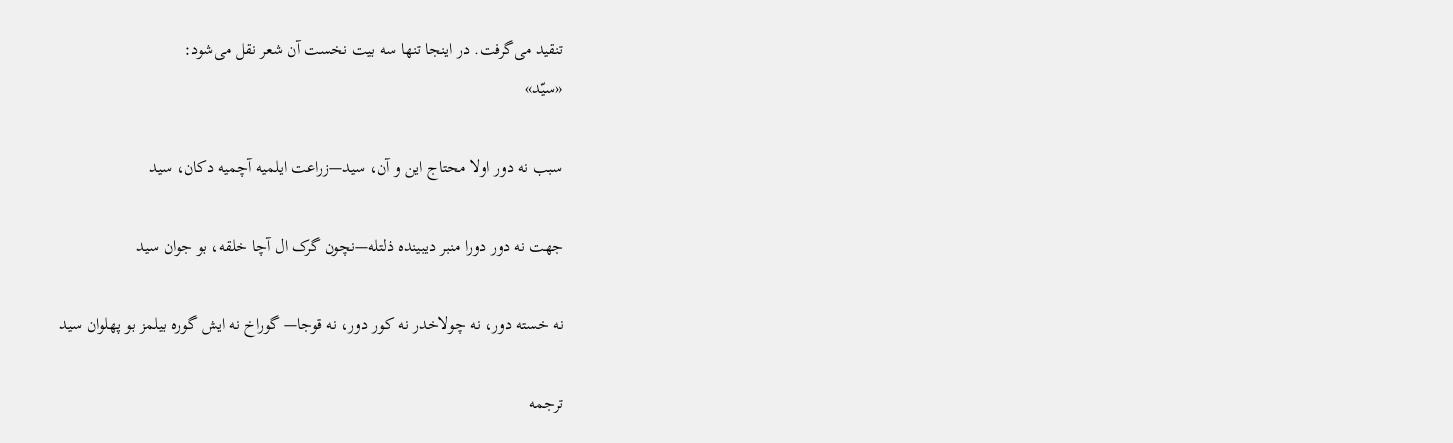تنقید می‌گرفت. در اینجا تنها سه بیت نخست آن شعر نقل می‌شود:
«سیّد»

سبب نه دور اولا محتاج این و آن، سید—زراعت ایلمیه آچمیه دکان، سید

جهت نه دور دورا منبر دیبینده ذلتله—نچون گرک ال آچا خلقه، بو جوان سید

نه خسته دور، نه چولاخدر نه کور دور، نه قوجا— گوراخ نه ایش گوره بیلمز بو پهلوان سید

ترجمه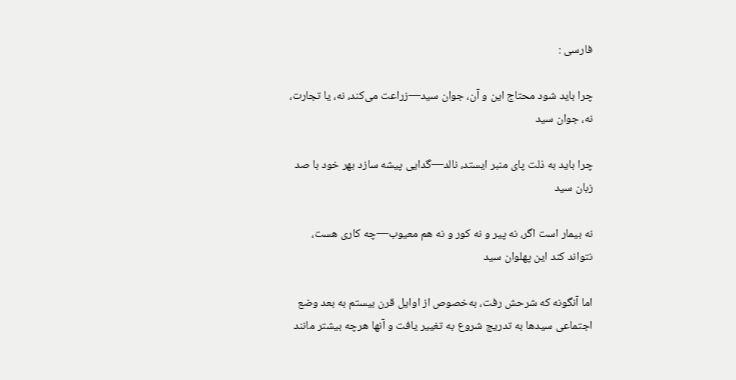فارسی :

چرا باید شود محتاج این و آن، جوان سید—زراعت می‌کند، نه، یا تجارت، نه، جوان سید

چرا باید به ذلت پای منبر ایستد، نالد—گدایی پیشه سازد بهر خود با صد زبان سید

نه بیمار است اگر، نه پیر و نه کور و نه هم معیوب—چه کاری هست، نتواند کند این پهلوان سید

اما آنگونه که شرحش رفت، به‌خصوص از اوایل قرن بیستم به بعد وضع اجتماعی سیدها به تدریج شروع به تغییر یافت و آنها هرچه بیشتر مانند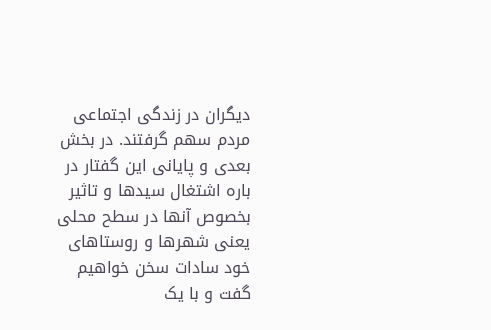دیگران در زندگی اجتماعی مردم سهم گرفتند. در بخش بعدی و پایانی این گفتار در باره اشتغال سیدها و تاثیر بخصوص آنها در سطح محلی یعنی شهر‌ها و روستا‌های خود سادات سخن خواهیم گفت و با یک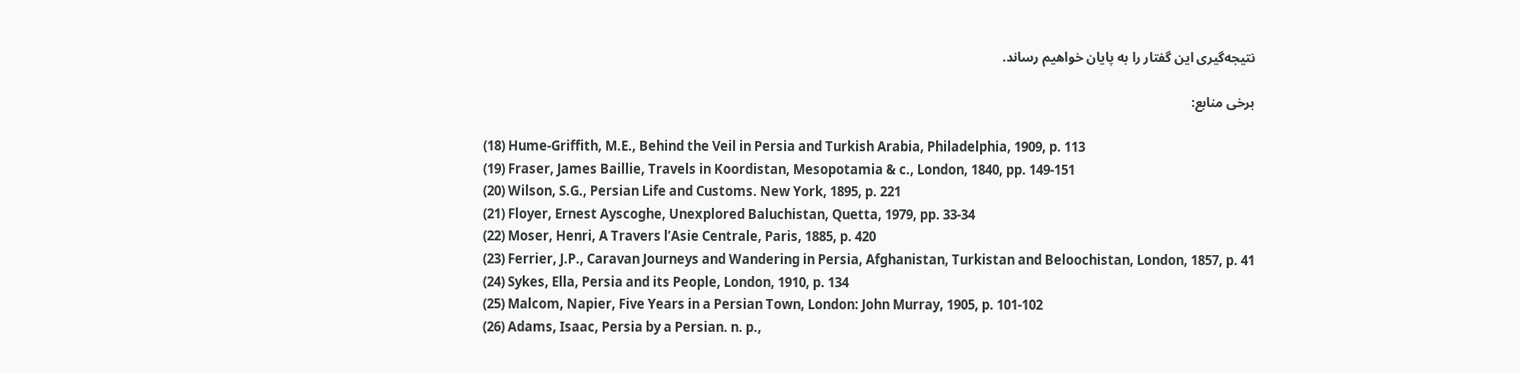نتیجه‌گیری این گفتار را به پایان خواهیم رساند.

برخی منابع:

(18) Hume-Griffith, M.E., Behind the Veil in Persia and Turkish Arabia, Philadelphia, 1909, p. 113
(19) Fraser, James Baillie, Travels in Koordistan, Mesopotamia & c., London, 1840, pp. 149-151
(20) Wilson, S.G., Persian Life and Customs. New York, 1895, p. 221
(21) Floyer, Ernest Ayscoghe, Unexplored Baluchistan, Quetta, 1979, pp. 33-34
(22) Moser, Henri, A Travers l’Asie Centrale, Paris, 1885, p. 420
(23) Ferrier, J.P., Caravan Journeys and Wandering in Persia, Afghanistan, Turkistan and Beloochistan, London, 1857, p. 41
(24) Sykes, Ella, Persia and its People, London, 1910, p. 134
(25) Malcom, Napier, Five Years in a Persian Town, London: John Murray, 1905, p. 101-102
(26) Adams, Isaac, Persia by a Persian. n. p.,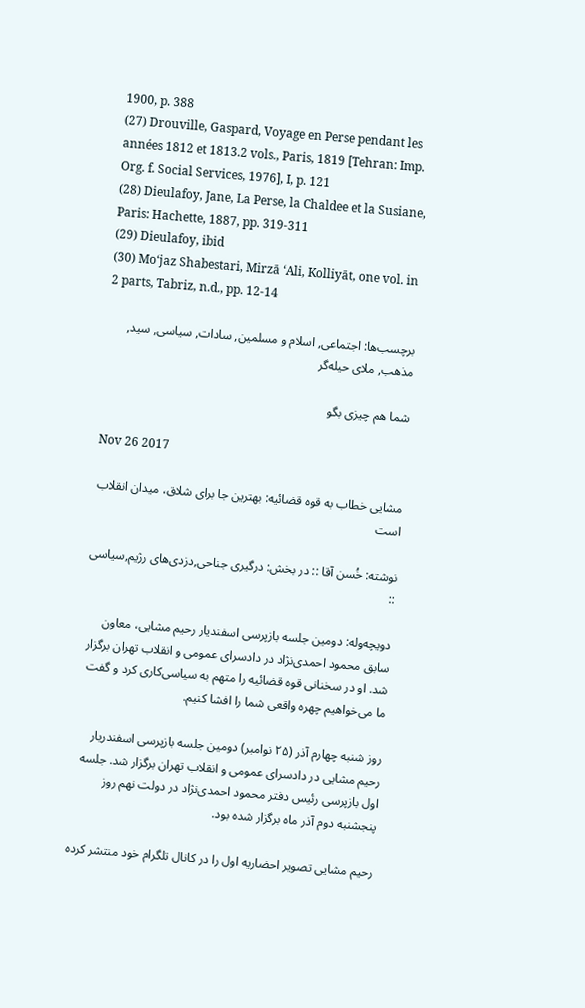1900, p. 388
(27) Drouville, Gaspard, Voyage en Perse pendant les années 1812 et 1813.2 vols., Paris, 1819 [Tehran: Imp. Org. f. Social Services, 1976], I, p. 121
(28) Dieulafoy, Jane, La Perse, la Chaldee et la Susiane, Paris: Hachette, 1887, pp. 319-311
(29) Dieulafoy, ibid
(30) Mo‘jaz Shabestari, Mirzā ‘Ali, Kolliyāt, one vol. in 2 parts, Tabriz, n.d., pp. 12-14

برچسب‌ها: اجتماعی, اسلام و مسلمین, سادات, سیاسی, سید, مذهب, ملای حیله‌گر

شما هم چیزی بگو

Nov 26 2017

مشایی خطاب به قوه قضائیه: بهترین جا برای شلاق، میدان انقلاب است

نوشته: خُسن آقا :: در بخش: درگیری جناحی,دزدی‌های رژیم,سیاسی ::

دویچه‌وله: دومین جلسه بازپرسی اسفندیار رحیم مشایی، معاون سابق محمود احمدی‌نژاد در دادسرای عمومی و انقلاب تهران برگزار شد. او در سخنانی قوه قضائیه را متهم به سیاسی‌کاری کرد و گفت ما می‌خواهیم چهره واقعی شما را افشا کنیم.

روز شنبه چهارم آذر (۲۵ نوامبر) دومین جلسه بازپرسی اسفندریار رحیم مشایی در دادسرای عمومی و انقلاب تهران برگزار شد. جلسه اول بازپرسی رئیس دفتر محمود احمدی‌نژاد در دولت نهم روز پنجشنبه دوم آذر ماه برگزار شده بود.

رحیم مشایی تصویر احضاریه اول را در کانال تلگرام خود منتشر کرده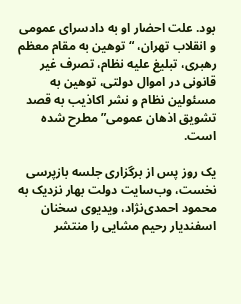بود. علت احضار او به دادسرای عمومی و انقلاب تهران، “توهین به مقام معظم رهبری، تبلیغ علیه نظام، تصرف غیر قانونی در اموال دولتی، توهین به مسئولین نظام و نشر اکاذیب به قصد تشویق اذهان عمومی” مطرح شده است.

یک روز پس از برگزاری جلسه بازپرسی نخست، وب‌سایت دولت بهار نزدیک به محمود احمدی‌نژاد، ویدیوی سخنان اسفندیار رحیم مشایی را منتشر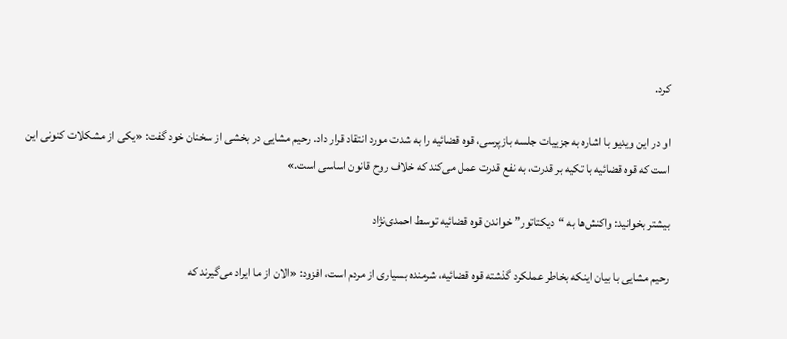کرد.

او در این ویدیو با اشاره به جزییات جلسه بازپرسی، قوه قضائیه را به شدت مورد انتقاد قرار داد. رحیم مشایی در بخشی از سخنان خود گفت: «یکی از مشکلات کنونی این است که قوه قضائیه با تکیه بر قدرت، به نفع قدرت عمل می‌کند که خلاف روح قانون اساسی است.»

بیشتر بخوانید: واکنش‌ها به “دیکتاتور” خواندن قوه قضائیه توسط احمدی‌نژاد

رحیم مشایی با بیان اینکه بخاطر عملکرد گذشته قوه قضائیه، شرمنده بسیاری از مردم است، افزود: «الان از ما ایراد می‌گیرند که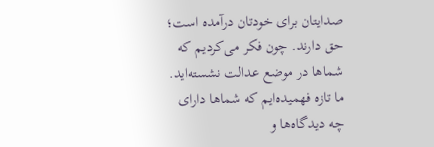صدایتان برای خودتان درآمده است؛ حق دارند. چون فکر می‌کردیم که شماها در موضع عدالت نشسته‌اید. ما تازه فهمیده‌ایم که شماها دارای چه دیدگاه‌ها و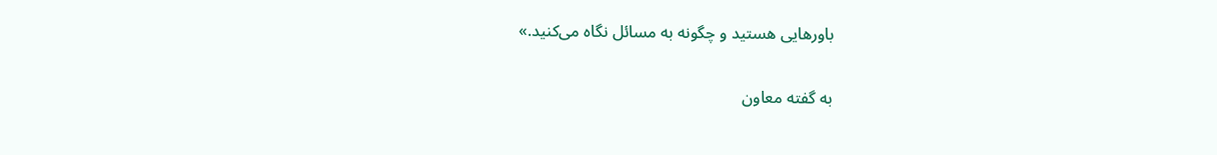باورهایی هستید و چگونه به مسائل نگاه می‌کنید.»

به گفته معاون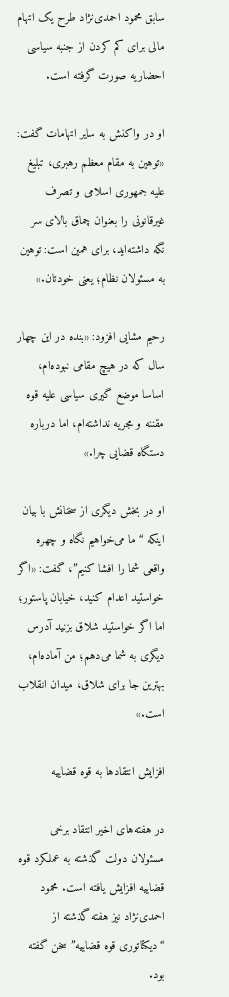سابق محمود احمدی‌نژاد طرح یک اتهام مالی برای کم کردن از جنبه سیاسی احضاریه صورت گرفته است.

او در واکنش به سایر اتهامات گفت: «توهین به مقام معظم رهبری، تبلیغ علیه جمهوری اسلامی و تصرف غیرقانونی را بعنوان چماق بالای سر نگه داشته‌اید، برای همین است: توهین به مسئولان نظام؛ یعنی خودتان.»

رحیم مشایی افزود: «بنده در این چهار سال که در هیچ مقامی نبوده‌ام، اساسا موضع گیری سیاسی علیه قوه مقننه و مجریه نداشته‌ام، اما درباره دستگاه قضایی چرا.»

او در بخش دیگری از سخنانش با بیان اینکه “ما می‌خواهیم نگاه و چهره واقعی شما را افشا کنیم”، گفت: «اگر خواستید اعدام کنید، خیابان پاستور؛ اما اگر خواستید شلاق بزنید آدرس دیگری به شما می‌دهم؛ من آماده‌ام، بهترین جا برای شلاق، میدان انقلاب است.»

افزایش انتقادها به قوه قضاییه

در هفته‌های اخیر انتقاد برخی مسئولان دولت گذشته به عملکرد قوه قضاییه افزایش یافته است. محمود احمدی‌نژاد نیز هفته گذشته از “دیکتاتوری قوه قضاییه” سخن گفته بود.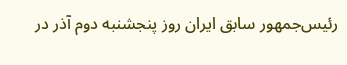رئیس‌جمهور سابق ایران روز پنجشنبه دوم آذر در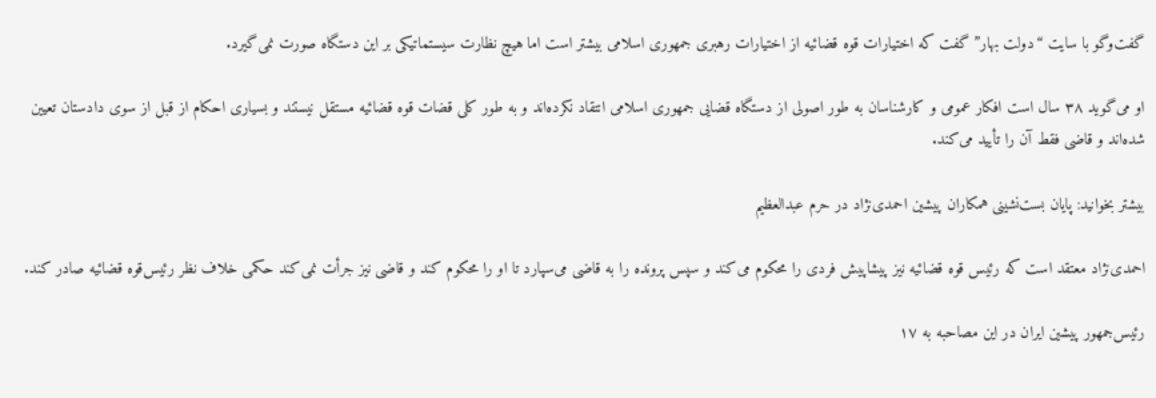گفت‌وگو با سایت “دولت بهار” گفت که اختیارات قوه قضائیه از اختیارات رهبری جمهوری اسلامی بیشتر است اما هیچ نظارت سیستماتیکی بر این دستگاه صورت نمی‌گیرد.

او می‌گوید ۳۸ سال است افکار عمومی و کارشناسان به طور اصولی از دستگاه قضایی جمهوری اسلامی انتقاد نکرده‌اند و به طور کلی قضات قوه قضائیه مستقل نیستند و بسیاری احکام از قبل از سوی دادستان تعیین شده‌اند و قاضی فقط آن را تأیید می‌کند.

بیشتر بخوانید: پایان بست‌نشینی همکاران پیشین احمدی‌نژاد در حرم عبدالعظیم

احمدی‌نژاد معتقد است که رئیس قوه قضائیه نیز پیشاپیش فردی را محکوم می‌کند و سپس پرونده را به قاضی می‌سپارد تا او را محکوم کند و قاضی نیز جرأت نمی‌کند حکمی خلاف نظر رئیس‌قوه قضائیه صادر کند.

رئیس‌جمهور پیشین ایران در این مصاحبه به ۱۷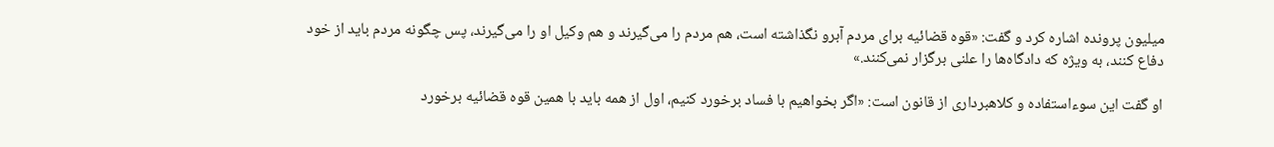میلیون پرونده اشاره کرد و گفت: «قوه قضائیه برای مردم آبرو نگذاشته است، هم مردم را می‌گیرند و هم وکیل او را می‌گیرند، پس چگونه مردم باید از خود دفاع کنند، به ویژه که دادگاه‌ها را علنی برگزار نمی‌کنند.»

او گفت این سوء‌استفاده و کلاهبرداری از قانون است: «اگر بخواهیم با فساد برخورد کنیم، اول از همه باید با همین قوه قضائیه برخورد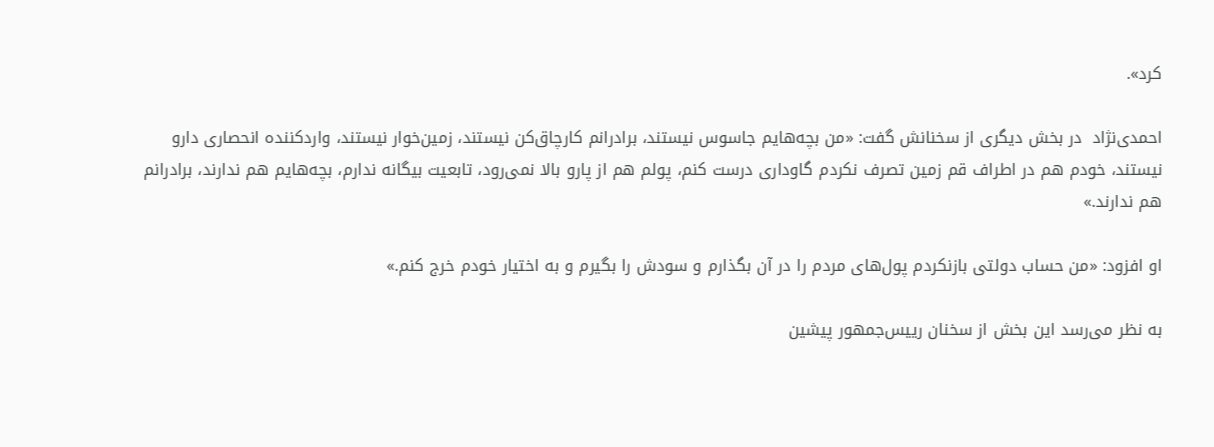کرد».

احمدی‌نژاد  در بخش دیگری از سخنانش گفت: «من بچه‌هایم جاسوس نیستند، برادرانم کارچاق‌کن نیستند، زمین‌خوار نیستند، واردکننده انحصاری دارو نیستند، خودم هم در اطراف قم زمین تصرف نکردم گاوداری درست کنم، پولم هم از پارو بالا نمی‌رود، تابعیت بیگانه ندارم، بچه‌هایم هم ندارند، برادرانم هم ندارند.»

او افزود: «من حساب دولتی بازنکردم پول‌های مردم را در آن بگذارم و سودش را بگیرم و به اختیار خودم خرج کنم.»

به نظر می‌رسد این بخش از سخنان رییس‌جمهور پیشین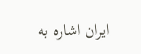ایران اشاره به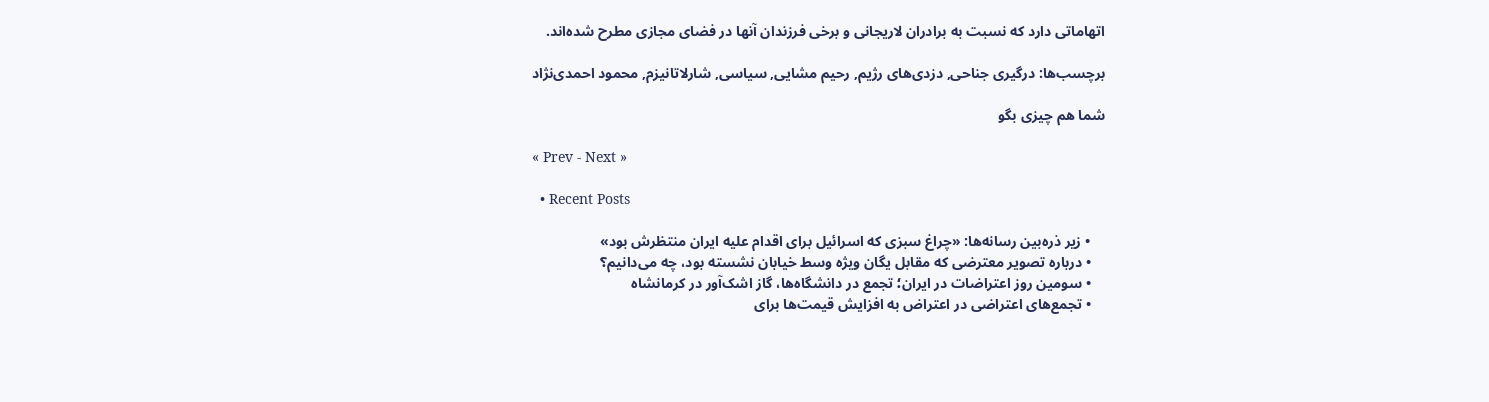اتهاماتی دارد که نسبت به برادران لاریجانی و برخی فرزندان ‌آنها در فضای مجازی مطرح شده‌اند.

برچسب‌ها: درگیری جناحی, دزدی‌های رژیم, رحیم مشایی, سیاسی, شارلاتانیزم, محمود احمدی‌نژاد

شما هم چیزی بگو

« Prev - Next »

  • Recent Posts

    • زیر ذره‌بین رسانه‌ها: «چراغ سبزی که اسرائیل برای اقدام علیه ایران منتظرش بود»
    • درباره تصویر معترضی که مقابل یگان ویژه وسط خیابان نشسته‌ بود، چه می‌دانیم؟
    • سومین روز اعتراضات در ایران؛ تجمع در دانشگاه‌ها، گاز اشک‌آور در کرمانشاه
    • تجمع‌های اعتراضی در اعتراض به افزایش قیمت‌ها برای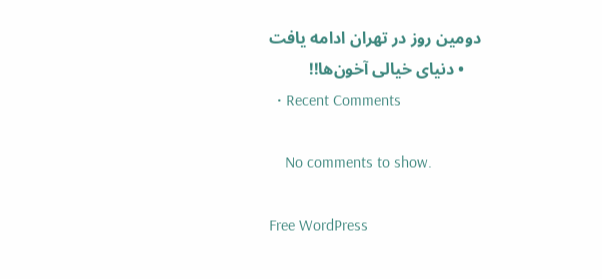دومین روز در تهران ادامه یافت
    • دنیای خیالی آخون‌ها!!
  • Recent Comments

    No comments to show.

Free WordPress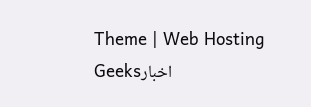Theme | Web Hosting Geeksاخبار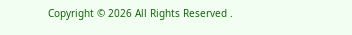Copyright © 2026 All Rights Reserved .